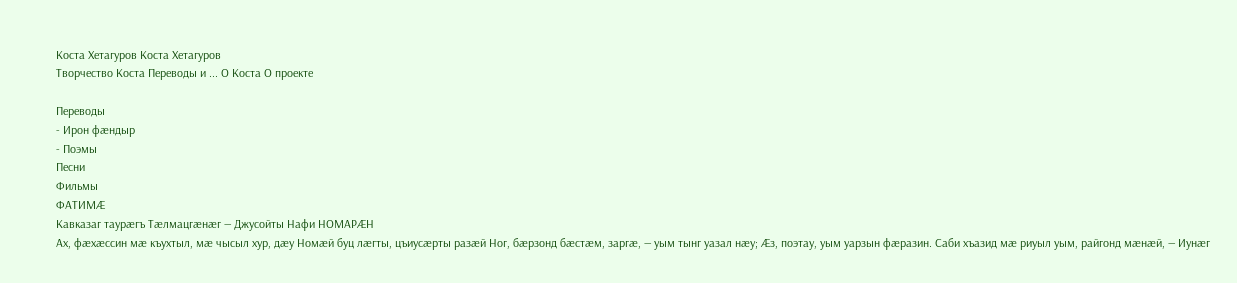Коста Хетагуров Коста Хетагуров
Творчество Коста Переводы и ... О Коста О проекте

Переводы
- Ирон фæндыр
- Поэмы
Песни
Фильмы
ФАТИМÆ
Кавказаг таурæгъ Тæлмацгæнæг — Джусойты Нафи НОМАРÆН
Ах, фæхæссин мæ къухтыл, мæ чысыл хур, дæу Номæй буц лæгты, цъиусæрты разæй Ног, бæрзонд бæстæм, заргæ, — уым тынг уазал нæу; Æз, поэтау, уым уарзын фæразин. Саби хъазид мæ риуыл уым, райгонд мæнæй, — Иунæг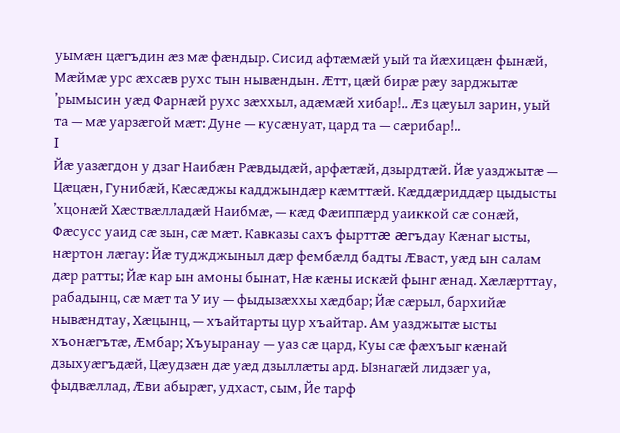уымæн цæгъдин æз мæ фæндыр. Сисид афтæмæй уый та йæхицæн фынæй, Мæймæ урс æхсæв рухс тын нывæндын. Æтт, цæй бирæ рæу зарджытæ ’рымысин уæд Фарнæй рухс зæххыл, адæмæй хибар!.. Æз цæуыл зарин, уый та — мæ уарзæгой мæт: Дуне — кусæнуат, цард та — сæрибар!..
I
Йæ уазæгдон у дзаг Наибæн Рæвдыдæй, арфæтæй, дзырдтæй. Йæ уазджытæ — Цæцæн, Гунибæй, Кæсæджы кадджындæр кæмттæй. Кæддæриддæр цыдысты ’хцонæй Хæствæлладæй Наибмæ, — кæд Фæиппæрд уаиккой сæ сонæй, Фæсусс уаид сæ зын, сæ мæт. Кавказы сахъ фырттæ æгъдау Кæнаг ысты, нæртон лæгау: Йæ туджджыныл дæр фембæлд бадты Æваст, уæд ын салам дæр ратты; Йæ кар ын амоны бынат, Нæ кæны искæй фынг æнад. Хæлæрттау, рабадынц, сæ мæт та У иу — фыдызæххы хæдбар; Йæ сæрыл, бархийæ нывæндтау, Хæцынц, — хъайтарты цур хъайтар. Ам уазджытæ ысты хъонæгътæ, Æмбар; Хъуыранау — уаз сæ цард, Куы сæ фæхъыг кæнай дзыхуæгъдæй, Цæудзæн дæ уæд дзыллæты ард. Ызнагæй лидзæг уа, фыдвæллад, Æви абырæг, удхаст, сым, Йе тарф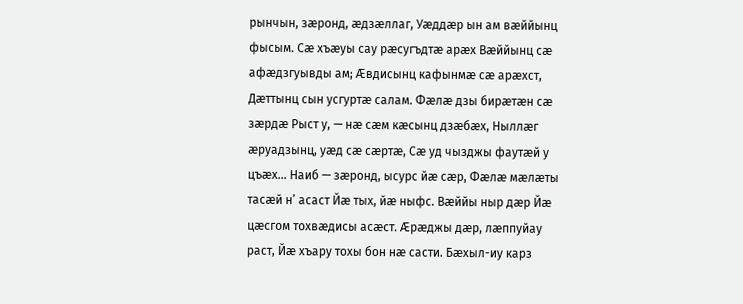рынчын, зæронд, æдзæллаг, Уæддæр ын ам вæййынц фысым. Сæ хъæуы сау рæсугъдтæ арæх Вæййынц сæ афæдзгуывды ам; Æвдисынц кафынмæ сæ арæхст, Дæттынц сын усгуртæ салам. Фæлæ дзы бирæтæн сæ зæрдæ Рыст у, — нæ сæм кæсынц дзæбæх, Ныллæг æруадзынц, уæд сæ сæртæ, Сæ уд чызджы фаутæй у цъæх... Наиб — зæронд, ысурс йæ сæр, Фæлæ мæлæты тасæй н’ асаст Йæ тых, йæ ныфс. Вæййы ныр дæр Йæ цæсгом тохвæдисы асæст. Æрæджы дæр, лæппуйау раст, Йæ хъару тохы бон нæ састи. Бæхыл-иу карз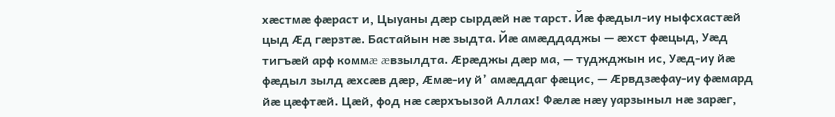хæстмæ фæраст и, Цыуаны дæр сырдæй нæ тарст. Йæ фæдыл-иу ныфсхастæй цыд Æд гæрзтæ. Бастайын нæ зыдта. Йæ амæддаджы — æхст фæцыд, Уæд тигъæй арф коммæ æвзылдта. Æрæджы дæр ма, — туджджын ис, Уæд-иу йæ фæдыл зылд æхсæв дæр, Æмæ-иу й’ амæддаг фæцис, — Æрвдзæфау-иу фæмард йæ цæфтæй. Цæй, фод нæ сæрхъызой Аллах! Фæлæ нæу уарзыныл нæ зарæг,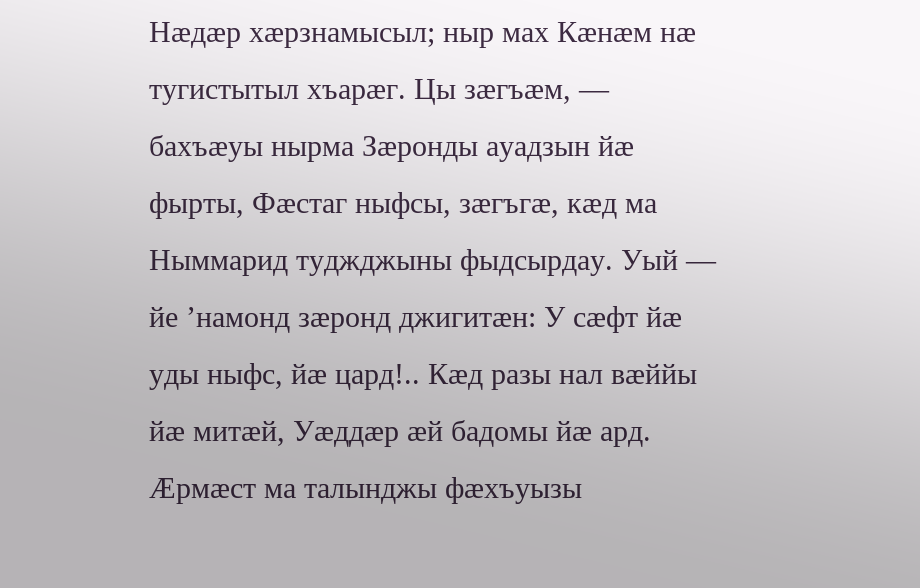Нæдæр хæрзнамысыл; ныр мах Кæнæм нæ тугистытыл хъарæг. Цы зæгъæм, — бахъæуы нырма Зæронды ауадзын йæ фырты, Фæстаг ныфсы, зæгъгæ, кæд ма Ныммарид туджджыны фыдсырдау. Уый — йе ’намонд зæронд джигитæн: У сæфт йæ уды ныфс, йæ цард!.. Кæд разы нал вæййы йæ митæй, Уæддæр æй бадомы йæ ард. Æрмæст ма талынджы фæхъуызы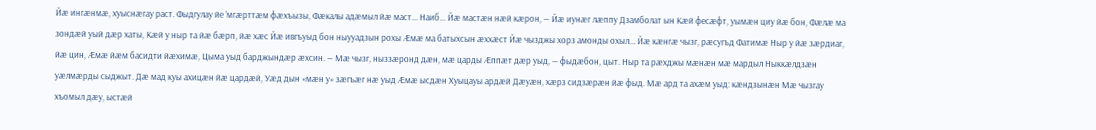Йæ ингæнмæ, хуыснæгау раст. Фыдгулау йе ’мгæрттæм фæхъызы, Фæкалы адæмыл йæ маст... Наиб... Йæ мастæн нæй кæрон, — Йæ иунæг лæппу Дзамболат ын Кæй фесæфт, уымæн циу йæ бон, Фæлæ ма зондæй уый дæр хаты, Кæй у ныр та йæ бæрп, йæ хæс Йæ ивгъуыд бон ныууадзын рохы Æмæ ма батыхсын æххæст Йæ чызджы хорз амонды охыл... Йæ кæнгæ чызг, рæсугъд Фатимæ Ныр у йæ зæрдиаг, йæ цин, Æмæ йæм басидти йæхимæ, Цыма уыд барджындæр æхсин. — Мæ чызг, ныззæронд дæн, мæ царды Æппæт дæр уыд, — фыдæбон, цыт. Ныр та рæхджы мæнæн мæ мардыл Ныккæлдзæн уæлмæрды сыджыт. Дæ мад куы ахицæн йæ цардæй, Уæд дын «мæн у» зæгъæг нæ уыд Æмæ ысдæн Хуыцауы ардæй Дæуæн, хæрз сидзæрæн йæ фыд. Мæ ард та ахæм уыд: кæндзынæн Мæ чызгау хъомыл дæу, ыстæй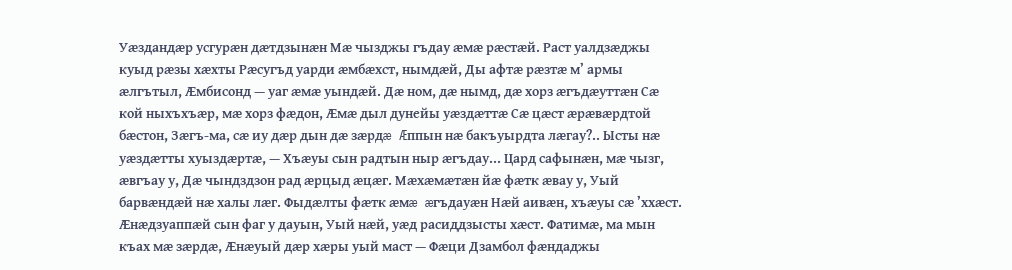Уæздандæр усгурæн дæтдзынæн Мæ чызджы гъдау æмæ рæстæй. Раст уалдзæджы куыд рæзы хæхты Рæсугъд уарди æмбæхст, нымдæй, Ды афтæ рæзтæ м’ армы æлгътыл, Æмбисонд — уаг æмæ уындæй. Дæ ном, дæ нымд, дæ хорз æгъдæуттæн Сæ кой ныхъхъæр, мæ хорз фæдон, Æмæ дыл дунейы уæздæттæ Сæ цæст æрæвæрдтой бæстон, Зæгъ-ма, сæ иу дæр дын дæ зæрдæ Æппын нæ бакъуырдта лæгау?.. Ысты нæ уæздæтты хуыздæртæ, — Хъæуы сын радтын ныр æгъдау... Цард сафынæн, мæ чызг, æвгъау у, Дæ чындздзон рад æрцыд æцæг. Мæхæмæтæн йæ фæтк æвау у, Уый барвæндæй нæ халы лæг. Фыдæлты фæтк æмæ æгъдауæн Нæй аивæн, хъæуы сæ ’ххæст. Æнæдзуаппæй сын фаг у дауын, Уый нæй, уæд расиддзысты хæст. Фатимæ, ма мын къах мæ зæрдæ, Æнæуый дæр хæры уый маст — Фæци Дзамбол фæндаджы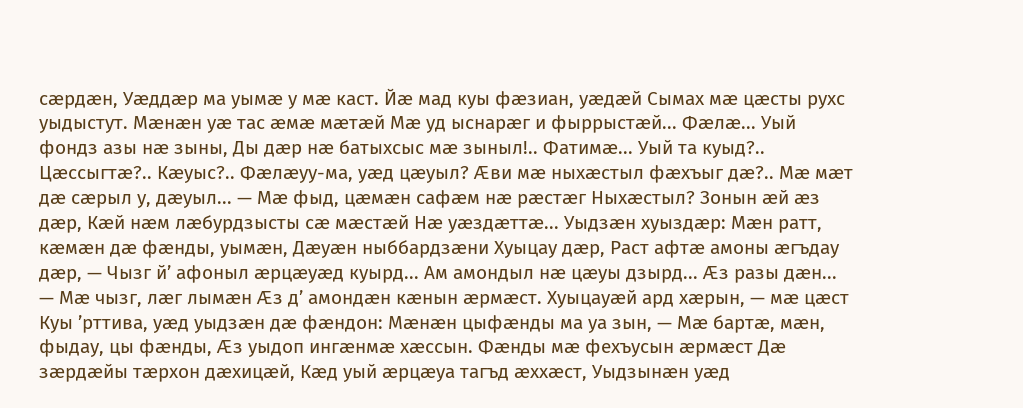сæрдæн, Уæддæр ма уымæ у мæ каст. Йæ мад куы фæзиан, уæдæй Сымах мæ цæсты рухс уыдыстут. Мæнæн уæ тас æмæ мæтæй Мæ уд ыснарæг и фыррыстæй... Фæлæ... Уый фондз азы нæ зыны, Ды дæр нæ батыхсыс мæ зыныл!.. Фатимæ... Уый та куыд?.. Цæссыгтæ?.. Кæуыс?.. Фæлæуу-ма, уæд цæуыл? Æви мæ ныхæстыл фæхъыг дæ?.. Мæ мæт дæ сæрыл у, дæуыл... — Мæ фыд, цæмæн сафæм нæ рæстæг Ныхæстыл? Зонын æй æз дæр, Кæй нæм лæбурдзысты сæ мæстæй Нæ уæздæттæ... Уыдзæн хуыздæр: Мæн ратт, кæмæн дæ фæнды, уымæн, Дæуæн ныббардзæни Хуыцау дæр, Раст афтæ амоны æгъдау дæр, — Чызг й’ афоныл æрцæуæд куырд... Ам амондыл нæ цæуы дзырд... Æз разы дæн... — Мæ чызг, лæг лымæн Æз д’ амондæн кæнын æрмæст. Хуыцауæй ард хæрын, — мæ цæст Куы ’рттива, уæд уыдзæн дæ фæндон: Мæнæн цыфæнды ма уа зын, — Мæ бартæ, мæн, фыдау, цы фæнды, Æз уыдоп ингæнмæ хæссын. Фæнды мæ фехъусын æрмæст Дæ зæрдæйы тæрхон дæхицæй, Кæд уый æрцæуа тагъд æххæст, Уыдзынæн уæд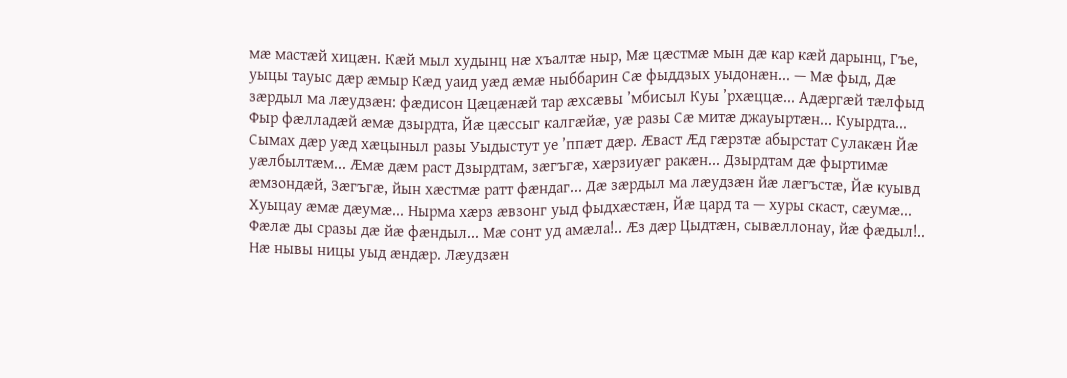мæ мастæй хицæн. Кæй мыл худынц нæ хъалтæ ныр, Мæ цæстмæ мын дæ кар кæй дарынц, Гъе, уыцы тауыс дæр æмыр Кæд уаид уæд æмæ ныббарин Сæ фыддзых уыдонæн... — Мæ фыд, Дæ зæрдыл ма лæудзæн: фæдисон Цæцæнæй тар æхсæвы ’мбисыл Куы ’рхæццæ... Адæргæй тæлфыд Фыр фæлладæй æмæ дзырдта, Йæ цæссыг калгæйæ, уæ разы Сæ митæ джауыртæн... Куырдта... Сымах дæр уæд хæцыныл разы Уыдыстут уе ’ппæт дæр. Æваст Æд гæрзтæ абырстат Сулакæн Йæ уæлбылтæм... Æмæ дæм раст Дзырдтам, зæгъгæ, хæрзиуæг ракæн... Дзырдтам дæ фыртимæ æмзондæй, Зæгъгæ, йын хæстмæ ратт фæндаг... Дæ зæрдыл ма лæудзæн йæ лæгъстæ, Йæ куывд Хуыцау æмæ дæумæ... Нырма хæрз æвзонг уыд фыдхæстæн, Йæ цард та — хуры скаст, сæумæ... Фæлæ ды сразы дæ йæ фæндыл... Мæ сонт уд амæла!.. Æз дæр Цыдтæн, сывæллонау, йæ фæдыл!.. Нæ нывы ницы уыд æндæр. Лæудзæн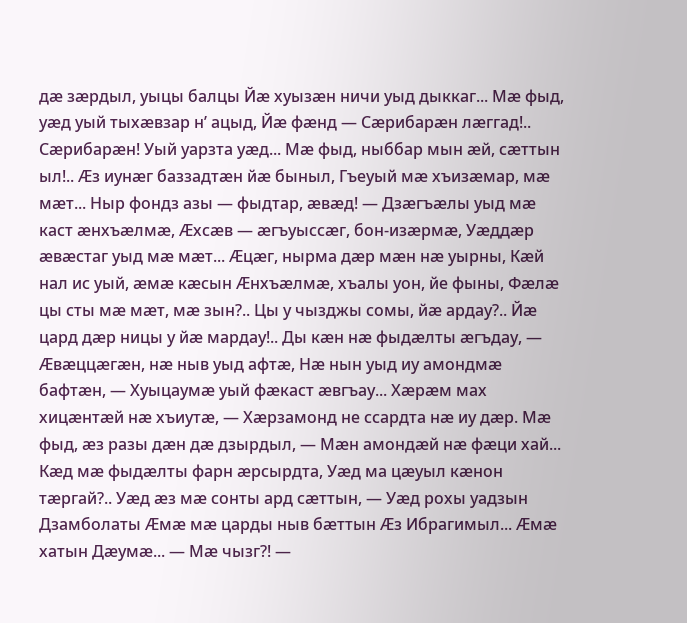дæ зæрдыл, уыцы балцы Йæ хуызæн ничи уыд дыккаг... Мæ фыд, уæд уый тыхæвзар н’ ацыд, Йæ фæнд — Сæрибарæн лæггад!.. Сæрибарæн! Уый уарзта уæд... Мæ фыд, ныббар мын æй, сæттын ыл!.. Æз иунæг баззадтæн йæ быныл, Гъеуый мæ хъизæмар, мæ мæт... Ныр фондз азы — фыдтар, æвæд! — Дзæгъæлы уыд мæ каст æнхъæлмæ, Æхсæв — æгъуыссæг, бон-изæрмæ, Уæддæр æвæстаг уыд мæ мæт... Æцæг, нырма дæр мæн нæ уырны, Кæй нал ис уый, æмæ кæсын Æнхъæлмæ, хъалы уон, йе фыны, Фæлæ цы сты мæ мæт, мæ зын?.. Цы у чызджы сомы, йæ ардау?.. Йæ цард дæр ницы у йæ мардау!.. Ды кæн нæ фыдæлты æгъдау, — Æвæццæгæн, нæ ныв уыд афтæ, Нæ нын уыд иу амондмæ бафтæн, — Хуыцаумæ уый фæкаст æвгъау... Хæрæм мах хицæнтæй нæ хъиутæ, — Хæрзамонд не ссардта нæ иу дæр. Мæ фыд, æз разы дæн дæ дзырдыл, — Мæн амондæй нæ фæци хай... Кæд мæ фыдæлты фарн æрсырдта, Уæд ма цæуыл кæнон тæргай?.. Уæд æз мæ сонты ард сæттын, — Уæд рохы уадзын Дзамболаты Æмæ мæ царды ныв бæттын Æз Ибрагимыл... Æмæ хатын Дæумæ... — Мæ чызг?! —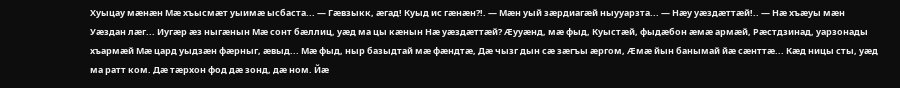Хуыцау мæнæн Мæ хъысмæт уыимæ ысбаста... — Гæвзыкк, æгад! Куыд ис гæнæн?!. — Мæн уый зæрдиагæй ныууарзта... — Нæу уæздæттæй!.. — Нæ хъæуы мæн Уæздан лæг... Иугæр æз ныгæнын Мæ сонт бæллиц, уæд ма цы кæнын Нæ уæздæттæй? Æууæнд, мæ фыд, Куыстæй, фыдæбон æмæ армæй, Рæстдзинад, уарзонады хъармæй Мæ цард уыдзæн фæрныг, æвыд... Мæ фыд, ныр базыдтай мæ фæндтæ, Дæ чызг дын сæ зæгъы æргом, Æмæ йын банымай йæ сæнттæ... Кæд ницы сты, уæд ма ратт ком. Дæ тæрхон фод дæ зонд, дæ ном. Йæ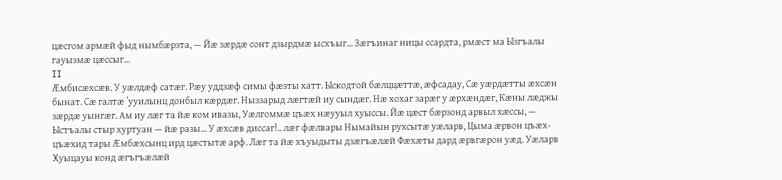цæсгом армæй фыд нымбæрзта, — Йæ зæрдæ сонт дзырдмæ ысхъыг... Зæгъинаг ницы ссардта, рмæст ма Ызгъалы гауызмæ цæссыг...
II
Æмбисæхсæв. У уæлдæф сатæг. Рæу уддзæф симы фæзты хатт. Ыскодтой бæлццæттæ, æфсадау, Сæ уæрдæтты æхсæн бынат. Сæ галтæ ’ууилынц донбыл кæрдæг. Ныззарыд лæгтæй иу сындæг. Нæ хохаг зарæг у æрхæндæг, Кæны лæджы зæрдæ уынгæг. Ам иу лæг та йæ ком ивазы, Уæлгоммæ цъæх нæууыл хуыссы. Йæ цæст бæрзонд арвыл хæссы, — Ыстъалы стыр хуртуан — йæ разы... У æхсæв диссаг!.. лæг фæлвары Нымайын рухсытæ уæларв, Цыма æрвон цъæх-цъæхид тары Æмбæхсынц ирд цæстытæ арф. Лæг та йæ хъуыдыты дзæгъæлæй Фæхæты дард æрвгæрон уæд. Уæларв Хуыцауы конд æгъгъæлæй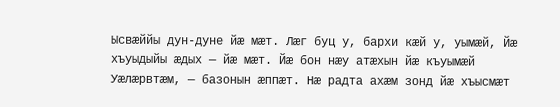Ысвæййы дун-дуне йæ мæт. Лæг буц у, бархи кæй у, уымæй, Йæ хъуыдыйы æдых — йæ мæт. Йæ бон нæу атæхын йæ къуымæй Уæлæрвтæм, — базонын æппæт. Нæ радта ахæм зонд йæ хъысмæт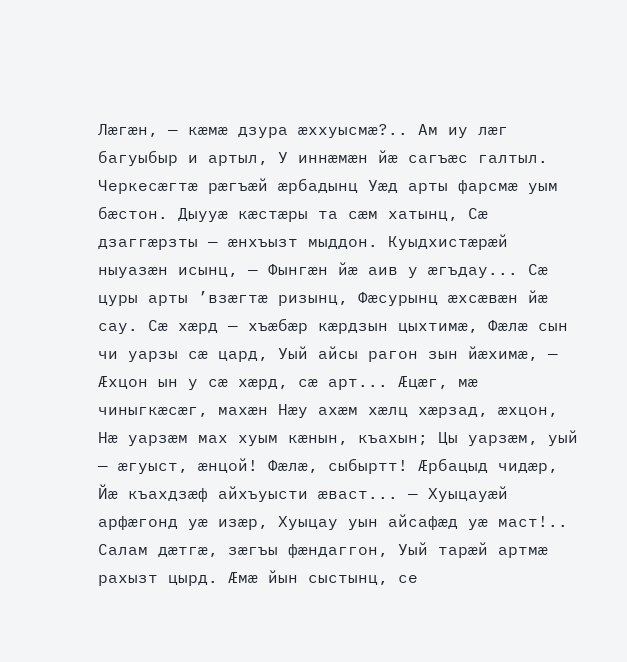Лæгæн, — кæмæ дзура æххуысмæ?.. Ам иу лæг багуыбыр и артыл, У иннæмæн йæ сагъæс галтыл. Черкесæгтæ рæгъæй æрбадынц Уæд арты фарсмæ уым бæстон. Дыууæ кæстæры та сæм хатынц, Сæ дзаггæрзты — æнхъызт мыддон. Куыдхистæрæй ныуазæн исынц, — Фынгæн йæ аив у æгъдау... Сæ цуры арты ’взæгтæ ризынц, Фæсурынц æхсæвæн йæ сау. Сæ хæрд — хъæбæр кæрдзын цыхтимæ, Фæлæ сын чи уарзы сæ цард, Уый айсы рагон зын йæхимæ, — Æхцон ын у сæ хæрд, сæ арт... Æцæг, мæ чиныгкæсæг, махæн Нæу ахæм хæлц хæрзад, æхцон, Нæ уарзæм мах хуым кæнын, къахын; Цы уарзæм, уый — æгуыст, æнцой! Фæлæ, сыбыртт! Æрбацыд чидæр, Йæ къахдзæф айхъуысти æваст... — Хуыцауæй арфæгонд уæ изæр, Хуыцау уын айсафæд уæ маст!.. Салам дæтгæ, зæгъы фæндаггон, Уый тарæй артмæ рахызт цырд. Æмæ йын сыстынц, се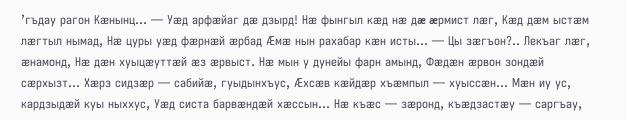’гъдау рагон Кæнынц... — Уæд арфæйаг дæ дзырд! Нæ фынгыл кæд нæ дæ æрмист лæг, Кæд дæм ыстæм лæгтыл нымад, Нæ цуры уæд фæрнæй æрбад Æмæ нын рахабар кæн исты... — Цы зæгъон?.. Лекъаг лæг, æнамонд, Нæ дæн хуыцæуттæй æз æрвыст. Нæ мын у дунейы фарн амынд, Фæдæн æрвон зондæй сæрхызт... Хæрз сидзæр — сабийæ, гуыдынхъус, Æхсæв кæйдæр хъæмпыл — хуыссæн... Мæн иу ус, кардзыдæй куы ныххус, Уæд систа барвæндæй хæссын... Нæ къæс — зæронд, къæдзастæу — саргъау,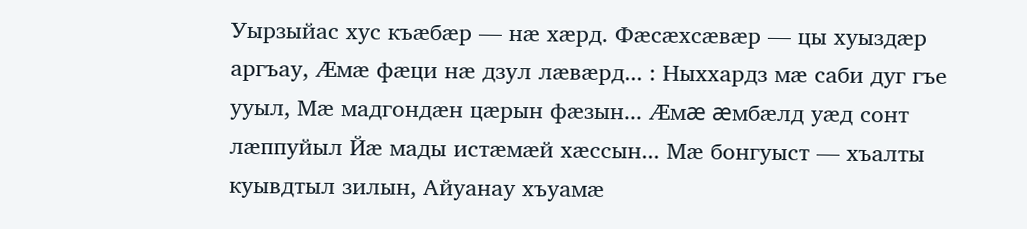Уырзыйас хус къæбæр — нæ хæрд. Фæсæхсæвæр — цы хуыздæр аргъау, Æмæ фæци нæ дзул лæвæрд... : Ныххардз мæ саби дуг гъе ууыл, Мæ мадгондæн цæрын фæзын... Æмæ æмбæлд уæд сонт лæппуйыл Йæ мады истæмæй хæссын... Мæ бонгуыст — хъалты куывдтыл зилын, Айуанау хъуамæ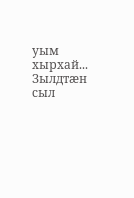уым хырхай... Зылдтæн сыл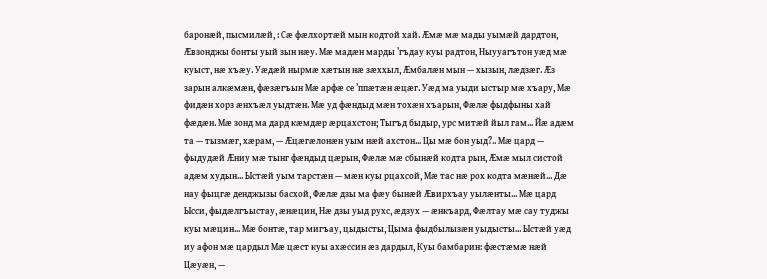баронæй, пысмилæй, : Сæ фæлхортæй мын кодтой хай. Æмæ мæ мады уымæй дардтон, Æвзонджы бонты уый зын нæу. Мæ мадæн марды ’гъдау куы радтон, Ныууагътон уæд мæ куыст, нæ хъæу. Уæдæй нырмæ хæтын нæ зæххыл, Æмбалæн мын — хызын, лæдзæг. Æз зарын алкæмæн, фæзæгъын Мæ арфæ се ’ппæтæн æцæг. Уæд ма уыди ыстыр мæ хъару, Мæ фидæн хорз æнхъæл уыдтæн. Мæ уд фæндыд мæн тохæн хъарын, Фæлæ фыдфыны хай фæдæн. Мæ зонд ма дард кæмдæр æрцахстон; Тыгъд быдыр, урс митæй йыл гам... Йæ адæм та — тызмæг, хæрам, — Æцæгæлонæн уым нæй ахстон... Цы мæ бон уыд?.. Мæ цард — фыдудæй Æниу мæ тынг фæндыд цæрын, Фæлæ мæ сбынæй кодта рын, Æмæ мыл систой адæм худын... Ыстæй уым тарстæн — мæн куы рцахсой, Мæ тас нæ рох кодта мæнæй... Дæ нау фыцгæ денджызы басхой, Фæлæ дзы ма фæу бынæй Æвирхъау уылæнты... Мæ цард Ысси, фыдæлгъыстау, æнæцин, Нæ дзы уыд рухс, æдзух — æнкъард, Фæлтау мæ сау туджы куы мæцин... Мæ бонтæ, тар мигъау, цыдысты, Цыма фыдбылызæн уыдысты... Ыстæй уæд иу афон мæ цардыл Мæ цæст куы ахæссин æз дардыл, Куы бамбарин: фæстæмæ нæй Цæуæн, —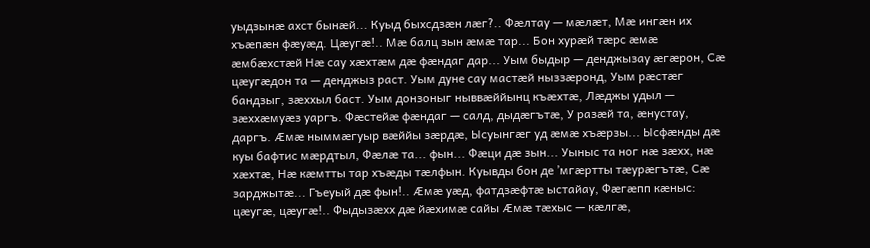уыдзынæ ахст бынæй... Куыд быхсдзæн лæг?.. Фæлтау — мæлæт, Мæ ингæн их хъæпæн фæуæд. Цæугæ!.. Мæ балц зын æмæ тар... Бон хурæй тæрс æмæ æмбæхстæй Нæ сау хæхтæм дæ фæндаг дар... Уым быдыр — денджызау æгæрон, Сæ цæугæдон та — денджыз раст. Уым дуне сау мастæй ныззæронд, Уым рæстæг бандзыг, зæххыл баст. Уым донзоныг ныввæййынц къæхтæ, Лæджы удыл — зæххæмуæз уаргъ. Фæстейæ фæндаг — салд, дыдæгътæ, У разæй та, æнустау, даргъ. Æмæ ныммæгуыр вæййы зæрдæ, Ысуынгæг уд æмæ хъæрзы... Ысфæнды дæ куы бафтис мæрдтыл, Фæлæ та... фын... Фæци дæ зын... Уыныс та ног нæ зæхх, нæ хæхтæ, Нæ кæмтты тар хъæды тæлфын. Куывды бон де ’мгæртты тæурæгътæ, Сæ зарджытæ... Гъеуый дæ фын!.. Æмæ уæд, фатдзæфтæ ыстайау, Фæгæпп кæныс: цæугæ, цæугæ!.. Фыдызæхх дæ йæхимæ сайы Æмæ тæхыс — кæлгæ,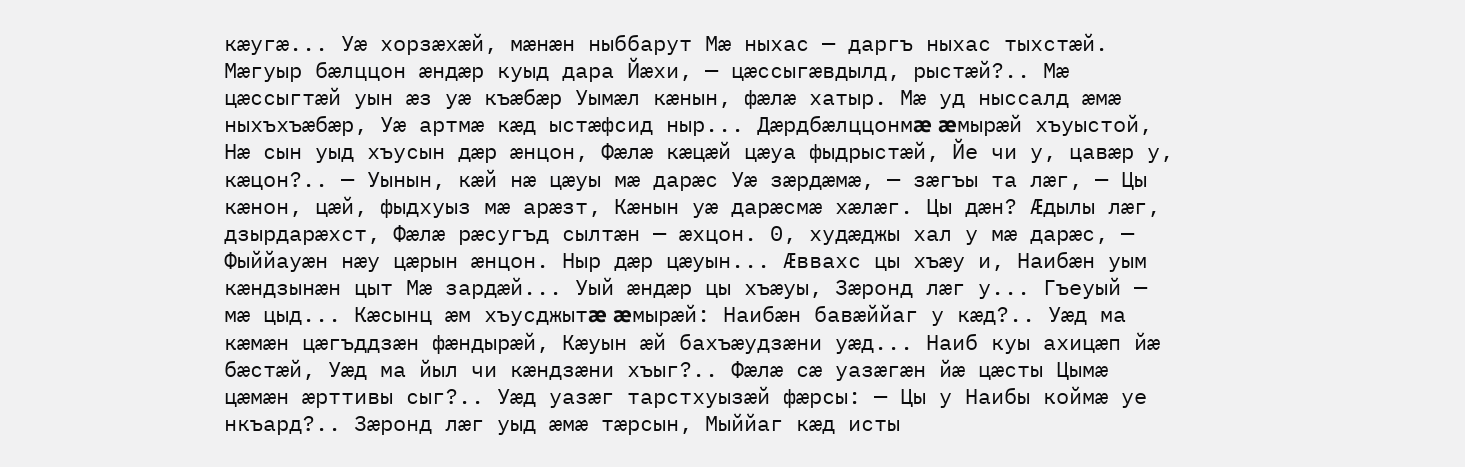кæугæ... Уæ хорзæхæй, мæнæн ныббарут Мæ ныхас — даргъ ныхас тыхстæй. Мæгуыр бæлццон æндæр куыд дара Йæхи, — цæссыгæвдылд, рыстæй?.. Мæ цæссыгтæй уын æз уæ къæбæр Уымæл кæнын, фæлæ хатыр. Мæ уд ныссалд æмæ ныхъхъæбæр, Уæ артмæ кæд ыстæфсид ныр... Дæрдбæлццонмæ æмырæй хъуыстой, Нæ сын уыд хъусын дæр æнцон, Фæлæ кæцæй цæуа фыдрыстæй, Йе чи у, цавæр у, кæцон?.. — Уынын, кæй нæ цæуы мæ дарæс Уæ зæрдæмæ, — зæгъы та лæг, — Цы кæнон, цæй, фыдхуыз мæ арæзт, Кæнын уæ дарæсмæ хæлæг. Цы дæн? Æдылы лæг, дзырдарæхст, Фæлæ рæсугъд сылтæн — æхцон. 0, худæджы хал у мæ дарæс, — Фыййауæн нæу цæрын æнцон. Ныр дæр цæуын... Æввахс цы хъæу и, Наибæн уым кæндзынæн цыт Мæ зардæй... Уый æндæр цы хъæуы, Зæронд лæг у... Гъеуый — мæ цыд... Кæсынц æм хъусджытæ æмырæй: Наибæн бавæййаг у кæд?.. Уæд ма кæмæн цæгъддзæн фæндырæй, Кæуын æй бахъæудзæни уæд... Наиб куы ахицæп йæ бæстæй, Уæд ма йыл чи кæндзæни хъыг?.. Фæлæ сæ уазæгæн йæ цæсты Цымæ цæмæн æрттивы сыг?.. Уæд уазæг тарстхуызæй фæрсы: — Цы у Наибы коймæ уе нкъард?.. Зæронд лæг уыд æмæ тæрсын, Мыййаг кæд исты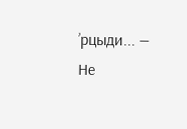’рцыди... — Не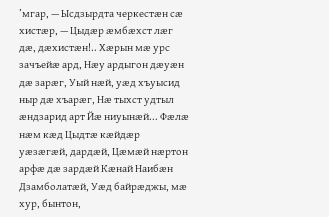’мгар, — Ысдзырдта черкестæн сæ хистæр, — Цыдæр æмбæхст лæг дæ, дæхистæн!.. Хæрын мæ урс зачъейæ ард, Нæу ардыгон дæуæн дæ зарæг, Уый нæй, уæд хъуысид ныр дæ хъарæг, Нæ тыхст удтыл æндзарид арт Йæ ниуынæй... Фæлæ нæм кæд Цыдтæ кæйдæр уæзæгæй, дардæй, Цæмæй нæртон арфæ дæ зардæй Кæнай Наибæн Дзамболатæй, Уæд байрæджы, мæ хур, бынтон,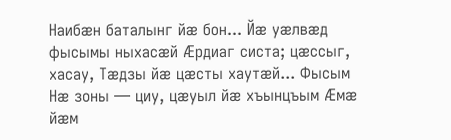Наибæн баталынг йæ бон... Йæ уæлвæд фысымы ныхасæй Æрдиаг систа; цæссыг, хасау, Тæдзы йæ цæсты хаутæй... Фысым Нæ зоны — циу, цæуыл йæ хъынцъым Æмæ йæм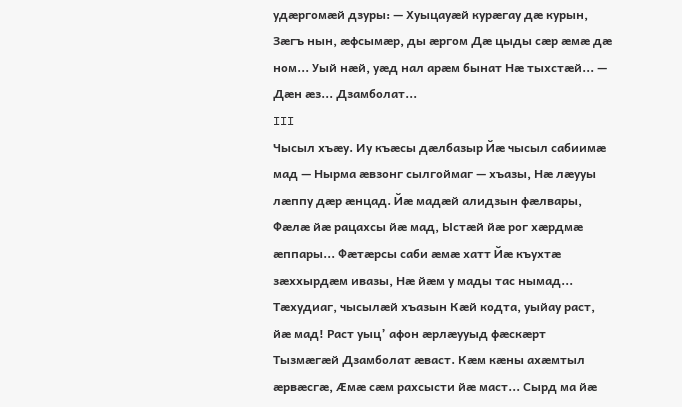удæргомæй дзуры: — Хуыцауæй курæгау дæ курын, Зæгъ нын, æфсымæр, ды æргом Дæ цыды сæр æмæ дæ ном... Уый нæй, уæд нал арæм бынат Нæ тыхстæй... — Дæн æз... Дзамболат...
III
Чысыл хъæу. Иу къæсы дæлбазыр Йæ чысыл сабиимæ мад — Нырма æвзонг сылгоймаг — хъазы, Нæ лæууы лæппу дæр æнцад. Йæ мадæй алидзын фæлвары, Фæлæ йæ рацахсы йæ мад, Ыстæй йæ рог хæрдмæ æппары... Фæтæрсы саби æмæ хатт Йæ къухтæ зæххырдæм ивазы, Нæ йæм у мады тас нымад... Тæхудиаг, чысылæй хъазын Кæй кодта, уыйау раст, йæ мад! Раст уыц’ афон æрлæууыд фæскæрт Тызмæгæй Дзамболат æваст. Кæм кæны ахæмтыл æрвæсгæ, Æмæ сæм рахсысти йæ маст... Сырд ма йæ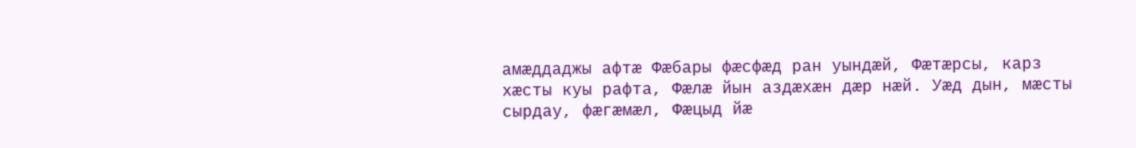амæддаджы афтæ Фæбары фæсфæд ран уындæй, Фæтæрсы, карз хæсты куы рафта, Фæлæ йын аздæхæн дæр нæй. Уæд дын, мæсты сырдау, фæгæмæл, Фæцыд йæ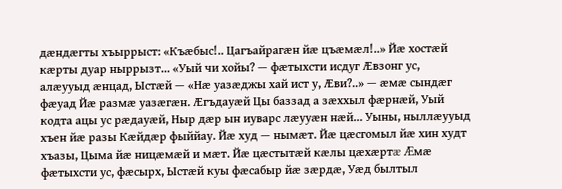дæндæгты хъыррыст: «Къæбыс!.. Цагъайрагæн йæ цъæмæл!..» Йæ хостæй кæрты дуар ныррызт... «Уый чи хойы? — фæтыхсти исдуг Æвзонг ус, алæууыд æнцад, Ыстæй — «Нæ уазæджы хай ист у, Æви?..» — æмæ сындæг фæуад Йæ размæ уазæгæн. Æгъдауæй Цы баззад а зæххыл фæрнæй, Уый кодта ацы ус рæдауæй, Ныр дæр ын иуварс лæууæн нæй... Уыны, ныллæууыд хъен йæ разы Кæйдæр фыййау. Йæ худ — нымæт. Йæ цæсгомыл йæ хин худт хъазы, Цыма йæ ницæмæй и мæт. Йæ цæстытæй кæлы цæхæртæ Æмæ фæтыхсти ус, фæсырх, Ыстæй куы фæсабыр йæ зæрдæ, Уæд былтыл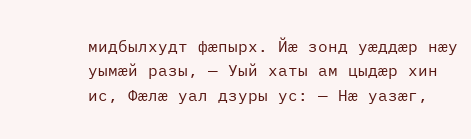мидбылхудт фæпырх. Йæ зонд уæддæр нæу уымæй разы, — Уый хаты ам цыдæр хин ис, Фæлæ уал дзуры ус: — Нæ уазæг,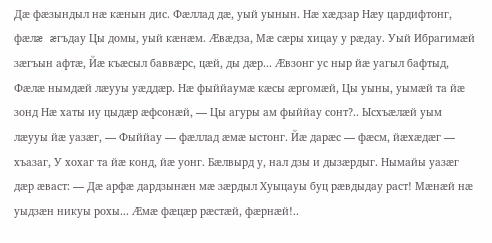Дæ фæзындыл нæ кæнын дис. Фæллад дæ, уый уынын. Нæ хæдзар Нæу цардифтонг, фæлæ æгъдау Цы домы, уый кæнæм. Æвæдза, Мæ сæры хицау у рæдау. Уый Ибрагимæй зæгъын афтæ, Йæ къæсыл баввæрс, цæй, ды дæр... Æвзонг ус ныр йæ уагыл бафтыд, Фæлæ нымдæй лæууы уæддæр. Нæ фыййаумæ кæсы æргомæй, Цы уыны, уымæй та йæ зонд Нæ хаты иу цыдæр æфсонæй, — Цы агуры ам фыййау сонт?.. Ысхъæлæй уым лæууы йæ уазæг, — Фыййау — фæллад æмæ ыстонг. Йæ дарæс — фæсм, йæхæдæг — хъазаг, У хохаг та йæ конд, йæ уонг. Бæлвырд у, нал дзы и дызæрдыг. Нымайы уазæг дæр æваст: — Дæ арфæ дардзынæн мæ зæрдыл Хуыцауы буц рæвдыдау раст! Мæнæй нæ уыдзæн никуы рохы... Æмæ фæцæр рæстæй, фæрнæй!..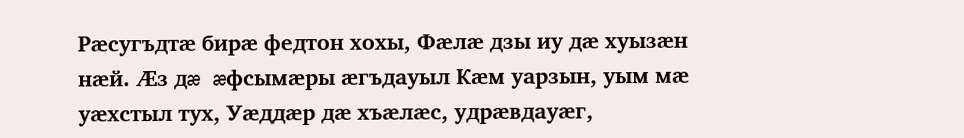Рæсугъдтæ бирæ федтон хохы, Фæлæ дзы иу дæ хуызæн нæй. Æз дæ æфсымæры æгъдауыл Кæм уарзын, уым мæ уæхстыл тух, Уæддæр дæ хъæлæс, удрæвдауæг,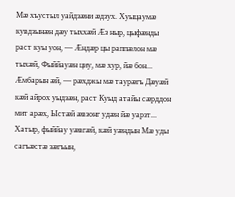Мæ хъустыл уайдзæни æдзух. Хуыцаумæ кувдзынæн дæу тыххæй Æз ныр, цыфæнды раст куы уон, — Æндæр цы раппæлон мæ тыхæй, Фыййауæн циу, мæ хур, йæ бон... Æмбарын æй, — рæхджы мæ таурæгъ Дæуæй кæй айрох уыдзæн, раст Куыд атайы сæрддон мит арæх, Ыстæй æвзонг удæн йæ уарзт... Хатыр, фыййау уæвгæй, кæй уæндын Мæ уды сагъæстæ зæгъын,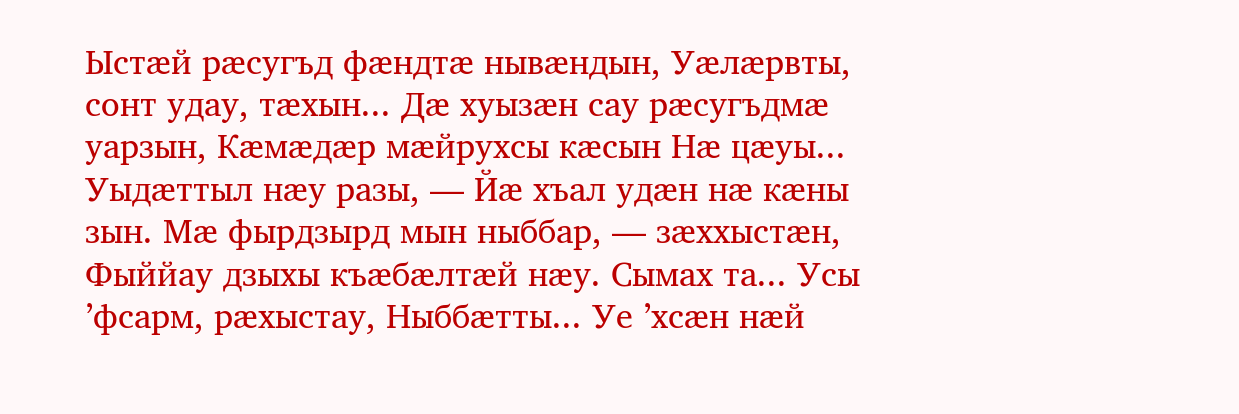Ыстæй рæсугъд фæндтæ нывæндын, Уæлæрвты, сонт удау, тæхын... Дæ хуызæн сау рæсугъдмæ уарзын, Кæмæдæр мæйрухсы кæсын Нæ цæуы... Уыдæттыл нæу разы, — Йæ хъал удæн нæ кæны зын. Мæ фырдзырд мын ныббар, — зæххыстæн, Фыййау дзыхы къæбæлтæй нæу. Сымах та... Усы ’фсарм, рæхыстау, Ныббæтты... Уе ’хсæн нæй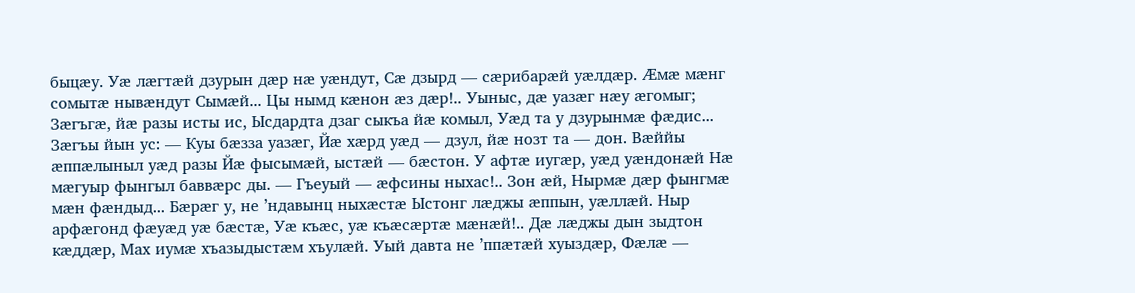быцæу. Уæ лæгтæй дзурын дæр нæ уæндут, Сæ дзырд — сæрибарæй уæлдæр. Æмæ мæнг сомытæ нывæндут Сымæй... Цы нымд кæнон æз дæр!.. Уыныс, дæ уазæг нæу æгомыг; Зæгъгæ, йæ разы исты ис, Ысдардта дзаг сыкъа йæ комыл, Уæд та у дзурынмæ фæдис... Зæгъы йын ус: — Куы бæзза уазæг, Йæ хæрд уæд — дзул, йæ нозт та — дон. Вæййы æппæлыныл уæд разы Йæ фысымæй, ыстæй — бæстон. У афтæ иугæр, уæд уæндонæй Нæ мæгуыр фынгыл баввæрс ды. — Гъеуый — æфсины ныхас!.. Зон æй, Нырмæ дæр фынгмæ мæн фæндыд... Бæрæг у, не ’ндавынц ныхæстæ Ыстонг лæджы æппын, уæллæй. Ныр арфæгонд фæуæд уæ бæстæ, Уæ къæс, уæ къæсæртæ мæнæй!.. Дæ лæджы дын зыдтон кæддæр, Мах иумæ хъазыдыстæм хъулæй. Уый давта не ’ппæтæй хуыздæр, Фæлæ —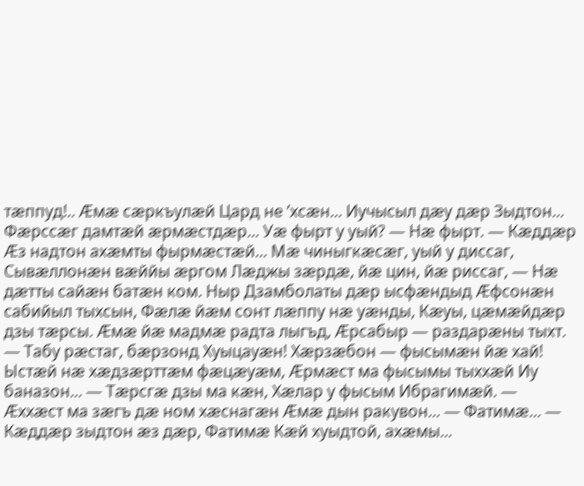тæппуд!.. Æмæ сæркъулæй Цард не ’хсæн... Иучысыл дæу дæр Зыдтон... Фæрссæг дамтæй æрмæстдæр... Уæ фырт у уый? — Нæ фырт. — Кæддæр Æз надтон ахæмты фырмæстæй... Мæ чиныгкæсæг, уый у диссаг, Сывæллонæн вæййы æргом Лæджы зæрдæ, йæ цин, йæ риссаг, — Нæ дæтты сайæн батæн ком. Ныр Дзамболаты дæр ысфæндыд Æфсонæн сабийыл тыхсын, Фæлæ йæм сонт лæппу нæ уæнды, Кæуы, цæмæйдæр дзы тæрсы. Æмæ йæ мадмæ радта лыгъд, Æрсабыр — раздарæны тыхт. — Табу рæстаг, бæрзонд Хуыцауæн! Хæрзæбон — фысымæн йæ хай! Ыстæй нæ хæдзæрттæм фæцæуæм, Æрмæст ма фысымы тыххæй Иу баназон... — Тæрсгæ дзы ма кæн, Хæлар у фысым Ибрагимæй. — Æххæст ма зæгъ дæ ном хæснагæн Æмæ дын ракувон... — Фатимæ... — Кæддæр зыдтон æз дæр, Фатимæ Кæй хуыдтой, ахæмы...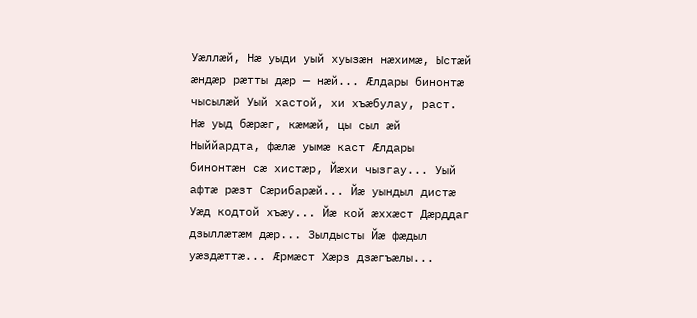Уæллæй, Нæ уыди уый хуызæн нæхимæ, Ыстæй æндæр рæтты дæр — нæй... Æлдары бинонтæ чысылæй Уый хастой, хи хъæбулау, раст. Нæ уыд бæрæг, кæмæй, цы сыл æй Ныййардта, фæлæ уымæ каст Æлдары бинонтæн сæ хистæр, Йæхи чызгау... Уый афтæ рæзт Сæрибарæй... Йæ уындыл дистæ Уæд кодтой хъæу... Йæ кой æххæст Дæрддаг дзыллæтæм дæр... Зылдысты Йæ фæдыл уæздæттæ... Æрмæст Хæрз дзæгъæлы...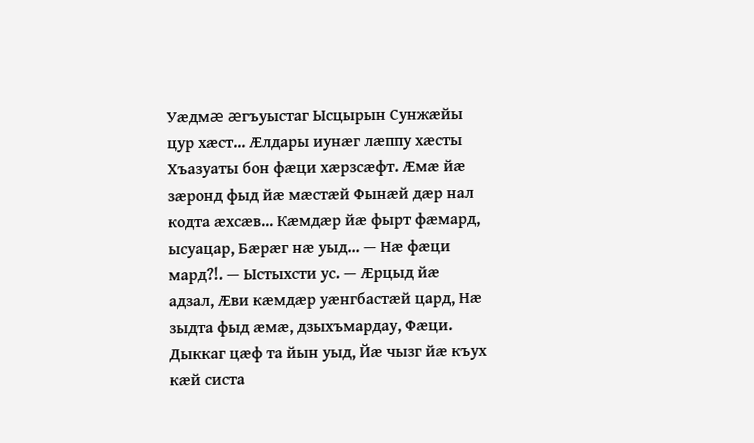Уæдмæ æгъуыстаг Ысцырын Сунжæйы цур хæст... Æлдары иунæг лæппу хæсты Хъазуаты бон фæци хæрзсæфт. Æмæ йæ зæронд фыд йæ мæстæй Фынæй дæр нал кодта æхсæв... Кæмдæр йæ фырт фæмард, ысуацар, Бæрæг нæ уыд... — Нæ фæци мард?!. — Ыстыхсти ус. — Æрцыд йæ адзал, Æви кæмдæр уæнгбастæй цард, Нæ зыдта фыд æмæ, дзыхъмардау, Фæци. Дыккаг цæф та йын уыд, Йæ чызг йæ къух кæй систа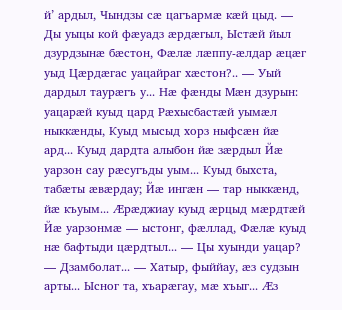й’ ардыл, Чындзы сæ цагъармæ кæй цыд. — Ды уыцы кой фæуадз æрдæгыл, Ыстæй йыл дзурдзынæ бæстон, Фæлæ лæппу-æлдар æцæг уыд Цæрдæгас уацайраг хæстон?.. — Уый дардыл таурæгъ у... Нæ фæнды Мæн дзурын: уацарæй куыд цард Рæхысбастæй уымæл ныккæнды, Куыд мысыд хорз ныфсæн йæ ард... Куыд дардта алыбон йæ зæрдыл Йæ уарзон сау рæсугъды уым... Куыд быхста, табæты æвæрдау; Йæ ингæн — тар ныккæнд, йæ къуым... Æрæджиау куыд æрцыд мæрдтæй Йæ уарзонмæ — ыстонг, фæллад, Фæлæ куыд нæ бафтыди цæрдтыл... — Цы хуынди уацар? — Дзамболат... — Хатыр, фыййау, æз судзын арты... Ысног та, хъарæгау, мæ хъыг... Æз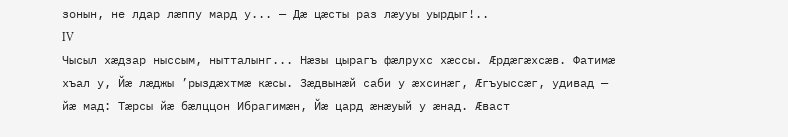зонын, не лдар лæппу мард у... — Дæ цæсты раз лæууы уырдыг!..
IV
Чысыл хæдзар ныссым, нытталынг... Нæзы цырагъ фæлрухс хæссы. Æрдæгæхсæв. Фатимæ хъал у, Йæ лæджы ’рыздæхтмæ кæсы. Зæдвынæй саби у æхсинæг, Æгъуыссæг, удивад — йæ мад: Тæрсы йæ бæлццон Ибрагимæн, Йæ цард æнæуый у æнад. Æваст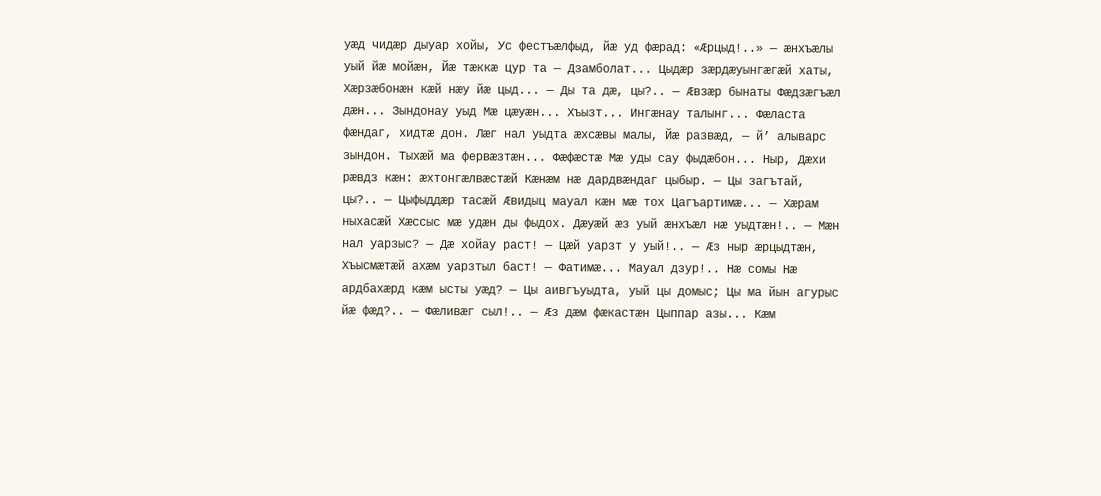уæд чидæр дыуар хойы, Ус фестъæлфыд, йæ уд фæрад: «Æрцыд!..» — æнхъæлы уый йæ мойæн, Йæ тæккæ цур та — Дзамболат... Цыдæр зæрдæуынгæгæй хаты, Хæрзæбонæн кæй нæу йæ цыд... — Ды та дæ, цы?.. — Æвзæр бынаты Фæдзæгъæл дæн... Зындонау уыд Мæ цæуæн... Хъызт... Ингæнау талынг... Фæласта фæндаг, хидтæ дон. Лæг нал уыдта æхсæвы малы, Йæ развæд, — й’ алыварс зындон. Тыхæй ма фервæзтæн... Фæфæстæ Мæ уды сау фыдæбон... Ныр, Дæхи рæвдз кæн: æхтонгæлвæстæй Кæнæм нæ дардвæндаг цыбыр. — Цы загътай, цы?.. — Цыфыддæр тасæй Æвидыц мауал кæн мæ тох Цагъартимæ... — Хæрам ныхасæй Хæссыс мæ удæн ды фыдох. Дæуæй æз уый æнхъæл нæ уыдтæн!.. — Мæн нал уарзыс? — Дæ хойау раст! — Цæй уарзт у уый!.. — Æз ныр æрцыдтæн, Хъысмæтæй ахæм уарзтыл баст! — Фатимæ... Мауал дзур!.. Нæ сомы Нæ ардбахæрд кæм ысты уæд? — Цы аивгъуыдта, уый цы домыс; Цы ма йын агурыс йæ фæд?.. — Фæливæг сыл!.. — Æз дæм фæкастæн Цыппар азы... Кæм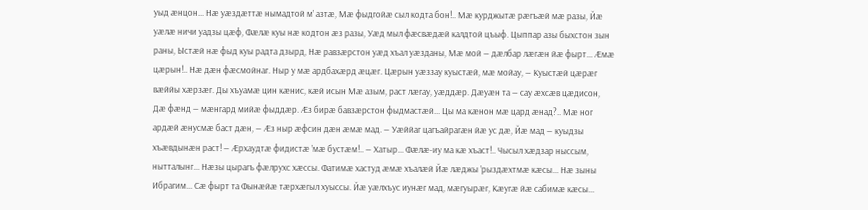уыд æнцон... Нæ уæздæттæ нымадтой м’ азтæ, Мæ фыдгойæ сыл кодта бон!.. Мæ курджытæ рæгъæй мæ разы, Йæ уæлæ ничи уадзы цæф, Фæлæ куы нæ кодтон æз разы, Уæд мыл фæсвæдæй калдтой цъыф. Цыппар азы быхстон зын раны, Ыстæй нæ фыд куы радта дзырд, Нæ равзæрстон уæд хъал уæзданы, Мæ мой — дæлбар лæгæн йæ фырт... Æмæ цæрын!.. Нæ дæн фæсмойнаг. Ныр у мæ ардбахæрд æцæг. Цæрын уæззау куыстæй, мæ мойау, — Куыстæй цæрæг вæййы хæрзæг. Ды хъуамæ цин кæнис, кæй исын Мæ азым, раст лæгау, уæддæр. Дæуæн та — сау æхсæв цæдисон, Дæ фæнд — мæнгард мийæ фыддæр. Æз бирæ бавзæрстон фыдмастæй... Цы ма кæнон мæ цард æнад?.. Мæ ног ардæй æнусмæ баст дæн, — Æз ныр æфсин дæн æмæ мад. — Уæййаг цагъайрагæн йæ ус дæ, Йæ мад — куыдзы хъæвдынæн раст! — Æрхаудтæ фидистæ ’мæ бустæм!.. — Хатыр... Фæлæ-иу ма кæ хъаст!.. Чысыл хæдзар ныссым, нытталынг... Нæзы цырагъ фæлрухс хæссы. Фатимæ хастуд æмæ хъалæй Йæ лæджы ’рыздæхтмæ кæсы... Нæ зыны Ибрагим... Сæ фырт та Фынæйæ тæрхæгыл хуыссы. Йæ уæлхъус иунæг мад, мæгуырæг, Кæугæ йæ сабимæ кæсы...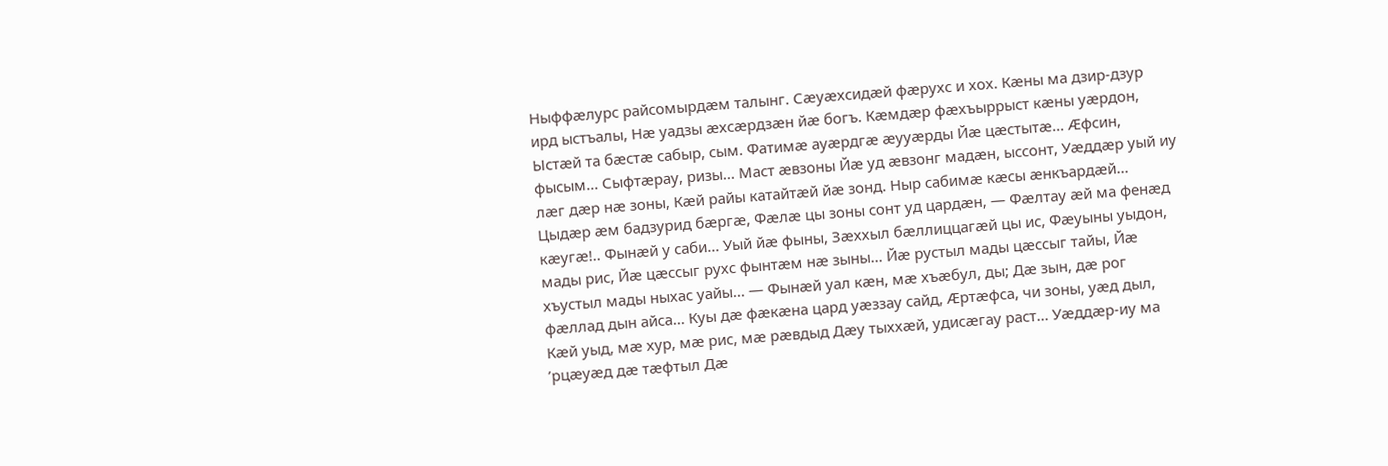Ныффæлурс райсомырдæм талынг. Сæуæхсидæй фæрухс и хох. Кæны ма дзир-дзур ирд ыстъалы, Нæ уадзы æхсæрдзæн йæ богъ. Кæмдæр фæхъыррыст кæны уæрдон, Ыстæй та бæстæ сабыр, сым. Фатимæ ауæрдгæ æууæрды Йæ цæстытæ... Æфсин, фысым... Сыфтæрау, ризы... Маст æвзоны Йæ уд æвзонг мадæн, ыссонт, Уæддæр уый иу лæг дæр нæ зоны, Кæй райы катайтæй йæ зонд. Ныр сабимæ кæсы æнкъардæй... Цыдæр æм бадзурид бæргæ, Фæлæ цы зоны сонт уд цардæн, — Фæлтау æй ма фенæд кæугæ!.. Фынæй у саби... Уый йæ фыны, Зæххыл бæллиццагæй цы ис, Фæуыны уыдон, мады рис, Йæ цæссыг рухс фынтæм нæ зыны... Йæ рустыл мады цæссыг тайы, Йæ хъустыл мады ныхас уайы... — Фынæй уал кæн, мæ хъæбул, ды; Дæ зын, дæ рог фæллад дын айса... Куы дæ фæкæна цард уæззау сайд, Æртæфса, чи зоны, уæд дыл, Кæй уыд, мæ хур, мæ рис, мæ рæвдыд Дæу тыххæй, удисæгау раст... Уæддæр-иу ма ’рцæуæд дæ тæфтыл Дæ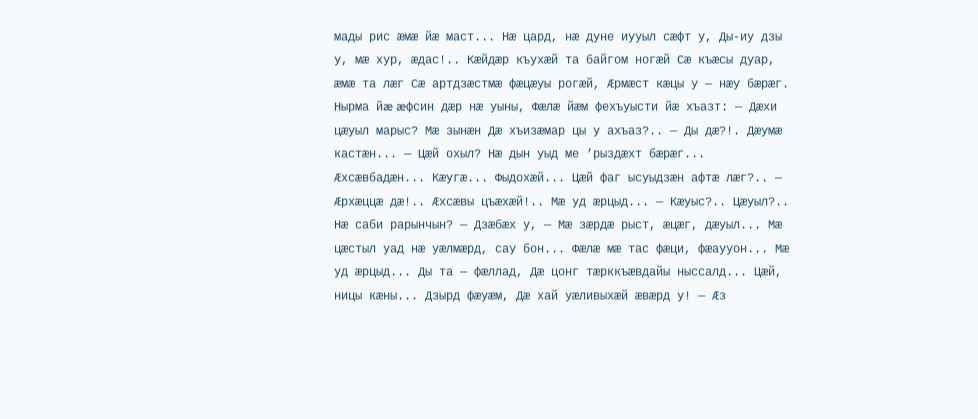мады рис æмæ йæ маст... Нæ цард, нæ дуне иууыл сæфт у, Ды-иу дзы у, мæ хур, æдас!.. Кæйдæр къухæй та байгом ногæй Сæ къæсы дуар, æмæ та лæг Сæ артдзæстмæ фæцæуы рогæй, Æрмæст кæцы у — нæу бæрæг. Нырма йæ æфсин дæр нæ уыны, Фæлæ йæм фехъуысти йæ хъазт: — Дæхи цæуыл марыс? Мæ зынæн Дæ хъизæмар цы у ахъаз?.. — Ды дæ?!. Дæумæ кастæн... — Цæй охыл? Нæ дын уыд ме ’рыздæхт бæрæг... Æхсæвбадæн... Кæугæ... Фыдохæй... Цæй фаг ысуыдзæн афтæ лæг?.. — Æрхæццæ дæ!.. Æхсæвы цъæхæй!.. Мæ уд æрцыд... — Кæуыс?.. Цæуыл?.. Нæ саби рарынчын? — Дзæбæх у, — Мæ зæрдæ рыст, æцæг, дæуыл... Мæ цæстыл уад нæ уæлмæрд, сау бон... Фæлæ мæ тас фæци, фæаууон... Мæ уд æрцыд... Ды та — фæллад, Дæ цонг тæрккъæвдайы ныссалд... Цæй, ницы кæны... Дзырд фæуæм, Дæ хай уæливыхæй æвæрд у! — Æз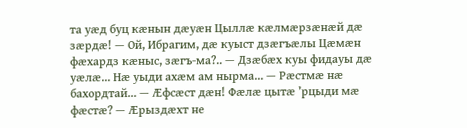та уæд буц кæнын дæуæн Цыллæ кæлмæрзæнæй дæ зæрдæ! — Ой, Ибрагим, дæ куыст дзæгъæлы Цæмæн фæхардз кæныс, зæгъ-ма?.. — Дзæбæх куы фидауы дæ уæлæ... Нæ уыди ахæм ам нырма... — Рæстмæ нæ бахордтай... — Æфсæст дæн! Фæлæ цытæ ’рцыди мæ фæстæ? — Æрыздæхт не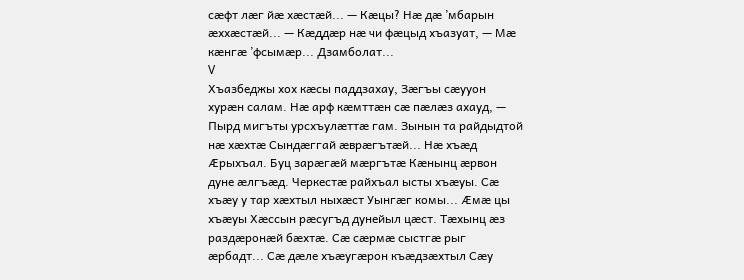сæфт лæг йæ хæстæй... — Кæцы? Нæ дæ ’мбарын æххæстæй... — Кæддæр нæ чи фæцыд хъазуат, — Мæ кæнгæ ’фсымæр... Дзамболат...
V
Хъазбеджы хох кæсы паддзахау, Зæгъы сæууон хурæн салам. Нæ арф кæмттæн сæ пæлæз ахауд, — Пырд мигъты урсхъулæттæ гам. Зынын та райдыдтой нæ хæхтæ Сындæггай æврæгътæй... Нæ хъæд Æрыхъал. Буц зарæгæй мæргътæ Кæнынц æрвон дуне æлгъæд. Черкестæ райхъал ысты хъæуы. Сæ хъæу у тар хæхтыл ныхæст Уынгæг комы... Æмæ цы хъæуы Хæссын рæсугъд дунейыл цæст. Тæхынц æз раздæронæй бæхтæ. Сæ сæрмæ сыстгæ рыг æрбадт... Сæ дæле хъæугæрон къæдзæхтыл Сæу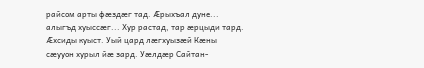райсом арты фæздæг тад. Æрыхъал дуне... алыгъд хуыссæг... Хур растад, тар æрцыди тард. Æхсиды куыст. Уый цард лæгхуызæй Кæны сæууон хурыл йæ зард. Уæлдæр Сайтан-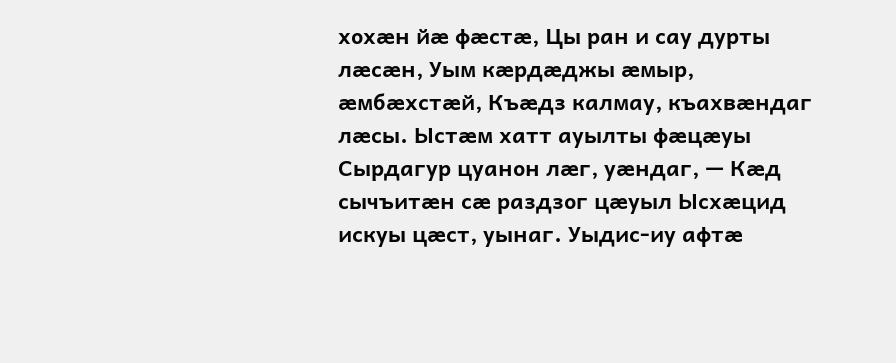хохæн йæ фæстæ, Цы ран и сау дурты лæсæн, Уым кæрдæджы æмыр, æмбæхстæй, Къæдз калмау, къахвæндаг лæсы. Ыстæм хатт ауылты фæцæуы Сырдагур цуанон лæг, уæндаг, — Кæд сычъитæн сæ раздзог цæуыл Ысхæцид искуы цæст, уынаг. Уыдис-иу афтæ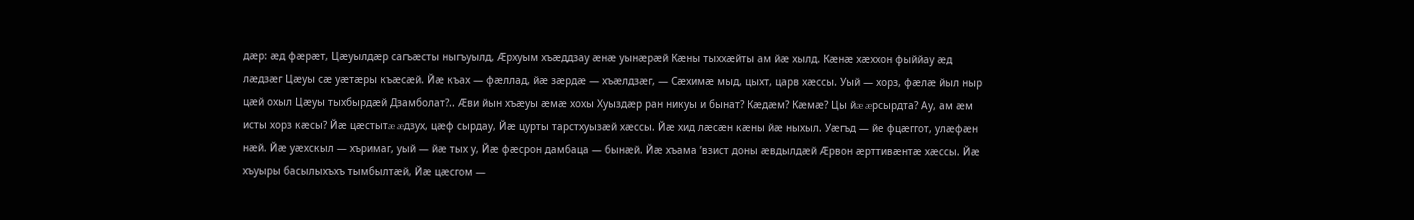дæр: æд фæрæт, Цæуылдæр сагъæсты ныгъуылд, Æрхуым хъæддзау æнæ уынæрæй Кæны тыххæйты ам йæ хылд. Кæнæ хæххон фыййау æд лæдзæг Цæуы сæ уæтæры къæсæй. Йæ къах — фæллад, йæ зæрдæ — хъæлдзæг, — Сæхимæ мыд, цыхт, царв хæссы. Уый — хорз, фæлæ йыл ныр цæй охыл Цæуы тыхбырдæй Дзамболат?.. Æви йын хъæуы æмæ хохы Хуыздæр ран никуы и бынат? Кæдæм? Кæмæ? Цы йæ æрсырдта? Ау, ам æм исты хорз кæсы? Йæ цæстытæ æдзух, цæф сырдау, Йæ цурты тарстхуызæй хæссы. Йæ хид лæсæн кæны йæ ныхыл. Уæгъд — йе фцæггот, улæфæн нæй. Йæ уæхскыл — хъримаг, уый — йæ тых у, Йæ фæсрон дамбаца — бынæй. Йæ хъама ’взист доны æвдылдæй Æрвон æрттивæнтæ хæссы. Йæ хъуыры басылыхъхъ тымбылтæй, Йæ цæсгом —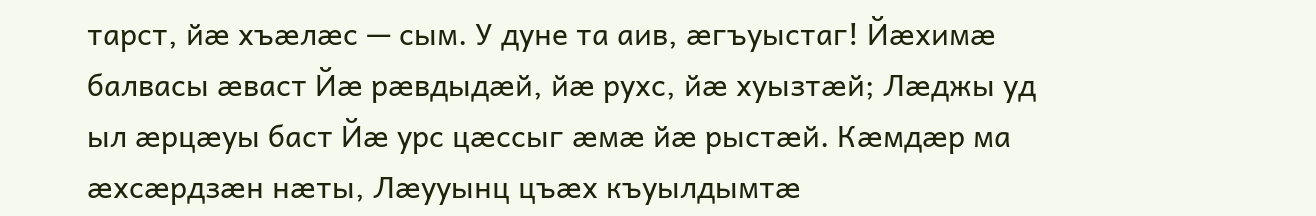тарст, йæ хъæлæс — сым. У дуне та аив, æгъуыстаг! Йæхимæ балвасы æваст Йæ рæвдыдæй, йæ рухс, йæ хуызтæй; Лæджы уд ыл æрцæуы баст Йæ урс цæссыг æмæ йæ рыстæй. Кæмдæр ма æхсæрдзæн нæты, Лæууынц цъæх къуылдымтæ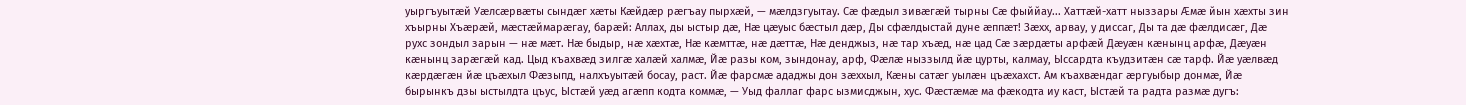уыргъуытæй Уæлсæрвæты сындæг хæты Кæйдæр рæгъау пырхæй, — мæлдзгуытау. Сæ фæдыл зивæгæй тырны Сæ фыййау... Хаттæй-хатт ныззары Æмæ йын хæхты зин хъырны Хъæрæй, мæстæймарæгау, барæй: Аллах, ды ыстыр дæ, Нæ цæуыс бæстыл дæр, Ды сфæлдыстай дуне æппæт! Зæхх, арвау, у диссаг, Ды та дæ фæлдисæг, Дæ рухс зондыл зарын — нæ мæт. Нæ быдыр, нæ хæхтæ, Нæ кæмттæ, нæ дæттæ, Нæ денджыз, нæ тар хъæд, нæ цад Сæ зæрдæты арфæй Дæуæн кæнынц арфæ, Дæуæн кæнынц зарæгæй кад. Цыд къахвæд зилгæ халæй халмæ, Йæ разы ком, зындонау, арф, Фæлæ ныззылд йæ цурты, калмау, Ыссардта къудзитæн сæ тарф. Йæ уæлвæд кæрдæгæн йæ цъæхыл Фæзыпд, налхъуытæй босау, раст. Йæ фарсмæ ададжы дон зæххыл, Кæны сатæг уылæн цъæхахст. Ам къахвæндаг æргуыбыр донмæ, Йæ бырынкъ дзы ыстылдта цъус, Ыстæй уæд агæпп кодта коммæ, — Уыд фаллаг фарс ызмисджын, хус. Фæстæмæ ма фæкодта иу каст, Ыстæй та радта размæ дугъ: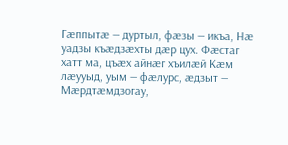Гæппытæ — дуртыл, фæзы — икъа, Нæ уадзы къæдзæхты дæр цух. Фæстаг хатт ма, цъæх айнæг хъилæй Кæм лæууыд, уым — фæлурс, æдзыт — Мæрдтæмдзогау,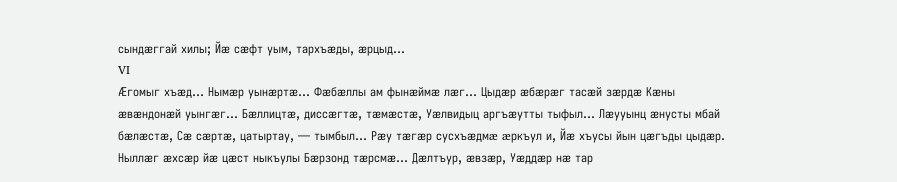сындæггай хилы; Йæ сæфт уым, тархъæды, æрцыд...
VI
Æгомыг хъæд... Нымæр уынæртæ... Фæбæллы ам фынæймæ лæг... Цыдæр æбæрæг тасæй зæрдæ Кæны æвæндонæй уынгæг... Бæллицтæ, диссæгтæ, тæмæстæ, Уæлвидыц аргъæутты тыфыл... Лæууынц æнусты мбай бæлæстæ, Сæ сæртæ, цатыртау, — тымбыл... Рæу тæгæр сусхъæдмæ æркъул и, Йæ хъусы йын цæгъды цыдæр. Ныллæг æхсæр йæ цæст ныкъулы Бæрзонд тæрсмæ... Дæлтъур, æвзæр, Уæддæр нæ тар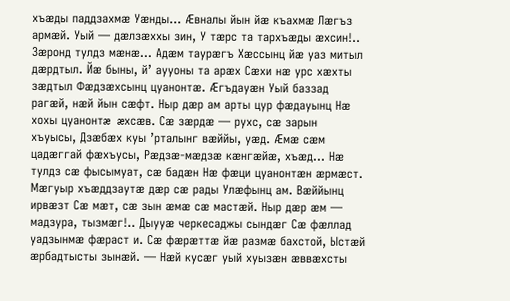хъæды паддзахмæ Уæнды... Æвналы йын йæ къахмæ Лæгъз армæй. Уый — дæлзæххы зин, У тæрс та тархъæды æхсин!.. Зæронд тулдз мæнæ... Адæм таурæгъ Хæссынц йæ уаз митыл дæрдтыл. Йæ быны, й’ аууоны та арæх Сæхи нæ урс хæхты зæдтыл Фæдзæхсынц цуанонтæ. Æгъдауæн Уый баззад рагæй, нæй йын сæфт. Ныр дæр ам арты цур фæдауынц Нæ хохы цуанонтæ æхсæв. Сæ зæрдæ — рухс, сæ зарын хъуысы, Дзæбæх куы ’рталынг вæййы, уæд. Æмæ сæм цадæггай фæхъусы, Рæдзæ-мæдзæ кæнгæйæ, хъæд... Нæ тулдз сæ фысымуат, сæ бадæн Нæ фæци цуанонтæн æрмæст. Мæгуыр хъæддзаутæ дæр сæ рады Улæфынц ам. Вæййынц ирвæзт Сæ мæт, сæ зын æмæ сæ мастæй. Ныр дæр æм — мадзура, тызмæг!.. Дыууæ черкесаджы сындæг Сæ фæллад уадзынмæ фæраст и. Сæ фæрæттæ йæ размæ бахстой, Ыстæй æрбадтысты зынæй. — Нæй кусæг уый хуызæн æввæхсты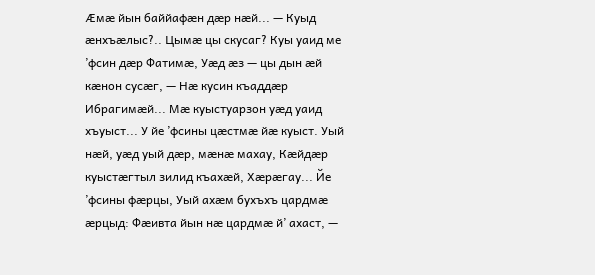Æмæ йын баййафæн дæр нæй... — Куыд æнхъæлыс?.. Цымæ цы скусаг? Куы уаид ме ’фсин дæр Фатимæ, Уæд æз — цы дын æй кæнон сусæг, — Нæ кусин къаддæр Ибрагимæй... Мæ куыстуарзон уæд уаид хъуыст... У йе ’фсины цæстмæ йæ куыст. Уый нæй, уæд уый дæр, мæнæ махау, Кæйдæр куыстæгтыл зилид къахæй, Хæрæгау... Йе ’фсины фæрцы, Уый ахæм бухъхъ цардмæ æрцыд: Фæивта йын нæ цардмæ й’ ахаст, —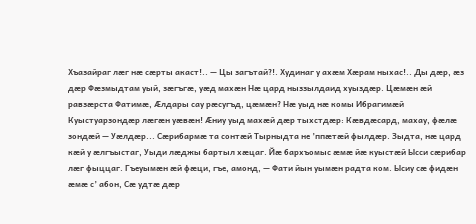Хъазайраг лæг нæ сæрты акаст!.. — Цы загътай?!. Худинаг у ахæм Хæрам ныхас!.. Ды дæр, æз дæр Фæзмыдтам уый, зæгъгæ, уæд махæн Нæ цард ныззылдаид хуыздæр. Цæмæн æй равзæрста Фатимæ, Æлдары сау рæсугъд, цæмæн? Нæ уыд нæ комы Ибрагимæй Куыстуарзондæр лæгæн уæвæн! Æниу уыд махæй дæр тыхстдæр: Кæвдæсард, махау, фæлæ зондæй — Уæлдæр... Сæрибармæ та сонтæй Тырныдта не ’ппæтæй фылдæр. Зыдта, нæ цард кæй у æлгъыстаг, Уыди лæджы бартыл хæцаг. Йæ бархъомыс æмæ йæ куыстæй Ысси сæрибар лæг фыццаг. Гъеуымæн æй фæци, гъе, амонд, — Фати йын уымæн радта ком. Ысиу сæ фидæн æмæ с’ абон, Сæ удтæ дæр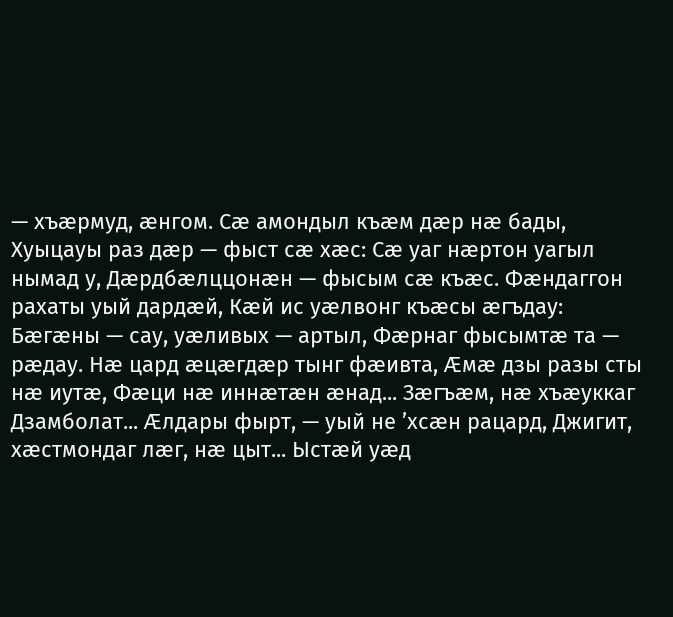— хъæрмуд, æнгом. Сæ амондыл къæм дæр нæ бады, Хуыцауы раз дæр — фыст сæ хæс: Сæ уаг нæртон уагыл нымад у, Дæрдбæлццонæн — фысым сæ къæс. Фæндаггон рахаты уый дардæй, Кæй ис уæлвонг къæсы æгъдау: Бæгæны — сау, уæливых — артыл, Фæрнаг фысымтæ та — рæдау. Нæ цард æцæгдæр тынг фæивта, Æмæ дзы разы сты нæ иутæ, Фæци нæ иннæтæн æнад... Зæгъæм, нæ хъæуккаг Дзамболат... Æлдары фырт, — уый не ’хсæн рацард, Джигит, хæстмондаг лæг, нæ цыт... Ыстæй уæд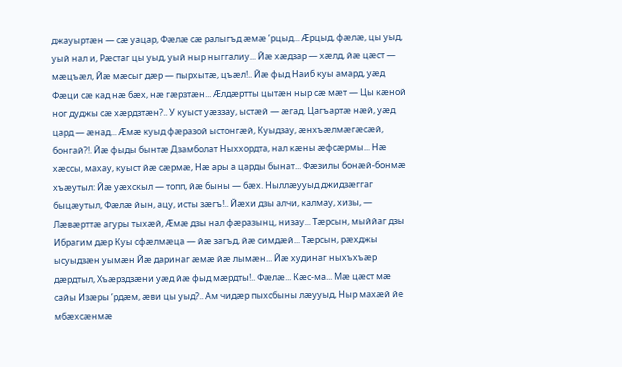джауыртæн — сæ уацар, Фæлæ сæ ралыгъд æмæ ’рцыд... Æрцыд, фæлæ, цы уыд, уый нал и, Рæстаг цы уыд, уый ныр ныггалиу... Йæ хæдзар — хæлд, йæ цæст — мæцъæл, Йæ мæсыг дæр — пырхытæ, цъæл!.. Йæ фыд Наиб куы амард, уæд Фæци сæ кад нæ бæх, нæ гæрзтæн... Æлдæртты цытæн ныр сæ мæт — Цы кæной ног дуджы сæ хæрдзтæн?.. У куыст уæззау, ыстæй — æгад. Цагъартæ нæй, уæд цард — æнад... Æмæ куыд фæразой ыстонгæй, Куыдзау, æнхъæлмæгæсæй, бонгай?!. Йæ фыды бынтæ Дзамболат Ныххордта, нал кæны æфсæрмы... Нæ хæссы, махау, куыст йæ сæрмæ, Нæ ары а царды бынат... Фæзилы бонæй-бонмæ хъæутыл: Йæ уæхскыл — топп, йæ быны — бæх. Ныллæууыд джидзæггаг быцæутыл, Фæлæ йын, ацу, исты зæгъ!.. Йæхи дзы алчи, калмау, хизы, — Лæвæрттæ агуры тыхæй, Æмæ дзы нал фæразынц, низау... Тæрсын, мыййаг дзы Ибрагим дæр Куы сфæлмæца — йæ загъд, йæ симдæй... Тæрсын, рæхджы ысуыдзæн уымæн Йæ даринаг æмæ йæ лымæн... Йæ худинаг ныхъхъæр дæрдтыл, Хъæрздзæни уæд йæ фыд мæрдты!.. Фæлæ... Кæс-ма... Мæ цæст мæ сайы Изæры ’рдæм, æви цы уыд?.. Ам чидæр пыхсбыны лæууыд, Ныр махæй йе мбæхсæнмæ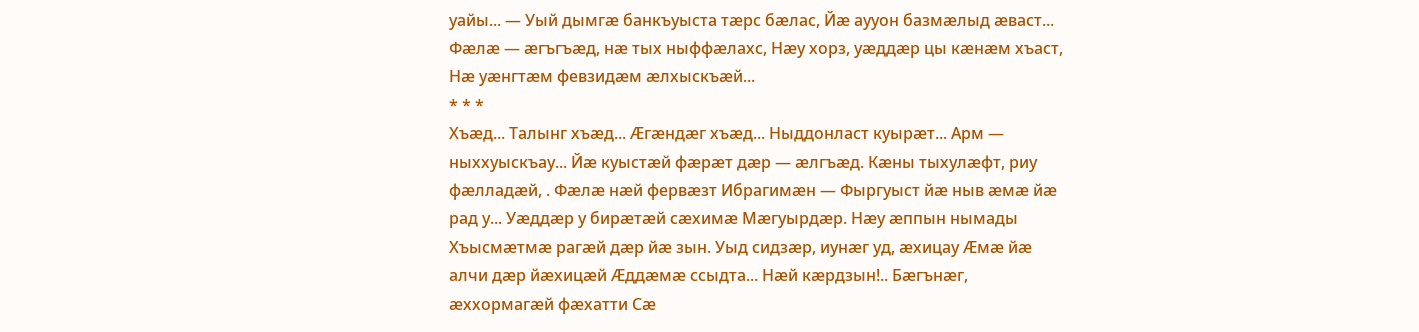уайы... — Уый дымгæ банкъуыста тæрс бæлас, Йæ аууон базмæлыд æваст... Фæлæ — æгъгъæд, нæ тых ныффæлахс, Нæу хорз, уæддæр цы кæнæм хъаст, Нæ уæнгтæм февзидæм æлхыскъæй...
* * *
Хъæд... Талынг хъæд... Æгæндæг хъæд... Ныддонласт куырæт... Арм — ныххуыскъау... Йæ куыстæй фæрæт дæр — æлгъæд. Кæны тыхулæфт, риу фæлладæй, . Фæлæ нæй фервæзт Ибрагимæн — Фыргуыст йæ ныв æмæ йæ рад у... Уæддæр у бирæтæй сæхимæ Мæгуырдæр. Нæу æппын нымады Хъысмæтмæ рагæй дæр йæ зын. Уыд сидзæр, иунæг уд, æхицау Æмæ йæ алчи дæр йæхицæй Æддæмæ ссыдта... Нæй кæрдзын!.. Бæгънæг, æххормагæй фæхатти Сæ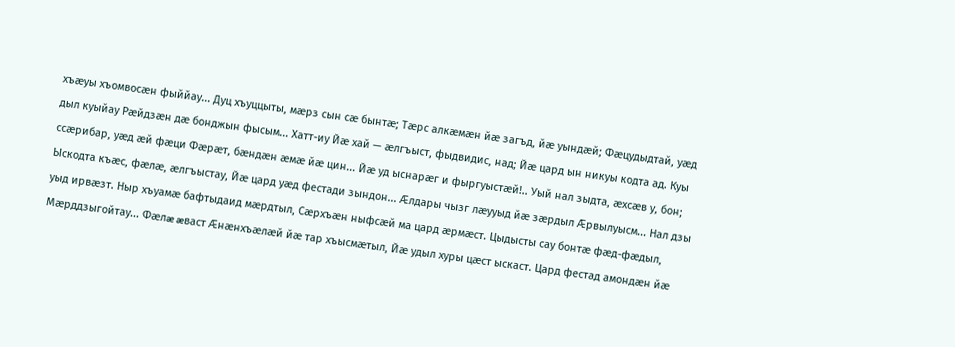хъæуы хъомвосæн фыййау... Дуц хъуццыты, мæрз сын сæ бынтæ; Тæрс алкæмæн йæ загъд, йæ уындæй; Фæцудыдтай, уæд дыл куыйау Рæйдзæн дæ бонджын фысым... Хатт-иу Йæ хай — æлгъыст, фыдвидис, над; Йæ цард ын никуы кодта ад. Куы ссæрибар, уæд æй фæци Фæрæт, бæндæн æмæ йæ цин... Йæ уд ыснарæг и фыргуыстæй!.. Уый нал зыдта, æхсæв у, бон; Ыскодта къæс, фæлæ, æлгъыстау, Йæ цард уæд фестади зындон... Æлдары чызг лæууыд йæ зæрдыл Æрвылуысм... Нал дзы уыд ирвæзт. Ныр хъуамæ бафтыдаид мæрдтыл, Сæрхъæн ныфсæй ма цард æрмæст. Цыдысты сау бонтæ фæд-фæдыл, Мæрддзыгойтау... Фæлæ æваст Æнæнхъæлæй йæ тар хъысмæтыл, Йæ удыл хуры цæст ыскаст. Цард фестад амондæн йæ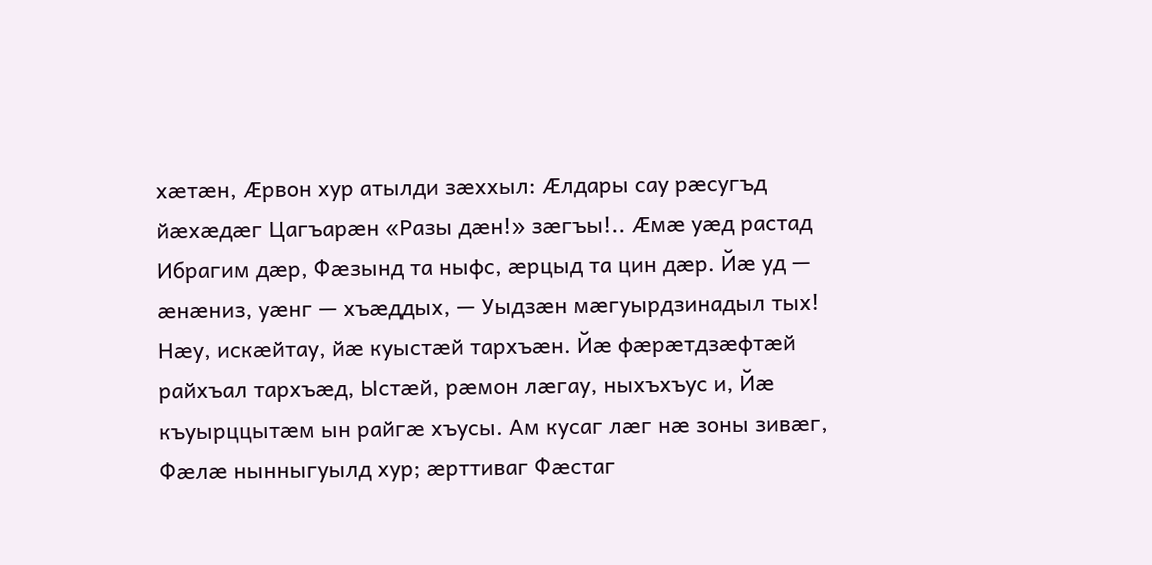хæтæн, Æрвон хур атылди зæххыл: Æлдары сау рæсугъд йæхæдæг Цагъарæн «Разы дæн!» зæгъы!.. Æмæ уæд растад Ибрагим дæр, Фæзынд та ныфс, æрцыд та цин дæр. Йæ уд — æнæниз, уæнг — хъæддых, — Уыдзæн мæгуырдзинадыл тых! Нæу, искæйтау, йæ куыстæй тархъæн. Йæ фæрæтдзæфтæй райхъал тархъæд, Ыстæй, рæмон лæгау, ныхъхъус и, Йæ къуырццытæм ын райгæ хъусы. Ам кусаг лæг нæ зоны зивæг, Фæлæ нынныгуылд хур; æрттиваг Фæстаг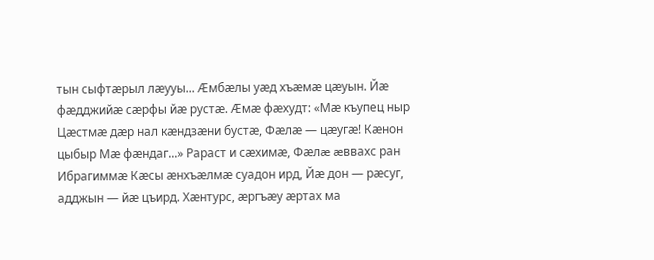тын сыфтæрыл лæууы... Æмбæлы уæд хъæмæ цæуын. Йæ фæдджийæ сæрфы йæ рустæ. Æмæ фæхудт: «Мæ къупец ныр Цæстмæ дæр нал кæндзæни бустæ, Фæлæ — цæугæ! Кæнон цыбыр Мæ фæндаг...» Рараст и сæхимæ, Фæлæ æввахс ран Ибрагиммæ Кæсы æнхъæлмæ суадон ирд, Йæ дон — рæсуг, адджын — йæ цъирд. Хæнтурс, æргъæу æртах ма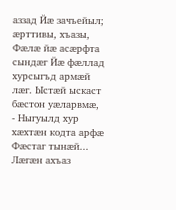аззад Йæ зачъейыл; æрттивы, хъазы, Фæлæ йæ асæрфта сындæг Йæ фæллад хурсыгъд армæй лæг. Ыстæй ыскаст бæстон уæларвмæ, - Ныгуылд хур хæхтæн кодта арфæ Фæстаг тынæй... Лæгæн ахъаз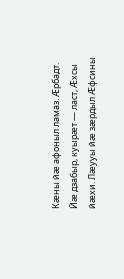Кæны йæ афоныл ламаз. Æрбадт. Йæ дзабыр, куырæт — ласт, Æхсы йæхи. Лæууы йæ зæрдыл Æфсины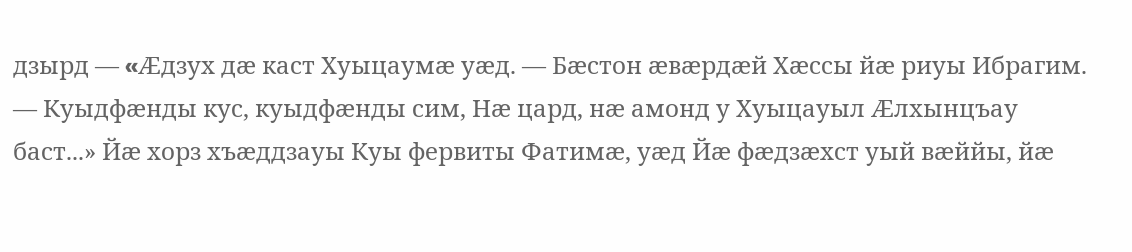дзырд — «Æдзух дæ каст Хуыцаумæ уæд. — Бæстон æвæрдæй Хæссы йæ риуы Ибрагим. — Куыдфæнды кус, куыдфæнды сим, Нæ цард, нæ амонд у Хуыцауыл Æлхынцъау баст...» Йæ хорз хъæддзауы Куы фервиты Фатимæ, уæд Йæ фæдзæхст уый вæййы, йæ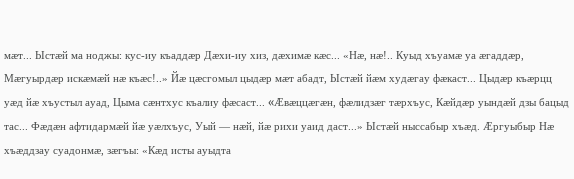мæт... Ыстæй ма ноджы: кус-иу къаддæр Дæхи-иу хиз, дæхимæ кæс... «Нæ, нæ!.. Куыд хъуамæ уа æгаддæр, Мæгуырдæр искæмæй нæ къæс!..» Йæ цæсгомыл цыдæр мæт абадт, Ыстæй йæм худæгау фæкаст... Цыдæр къæрцц уæд йæ хъустыл ауад, Цыма сæнтхус къалиу фæсаст... «Æвæццæгæн, фæлидзæг тæрхъус, Кæйдæр уындæй дзы бацыд тас... Фæдæн афтидармæй йæ уæлхъус, Уый — нæй, йæ рихи уаид даст...» Ыстæй ныссабыр хъæд. Æргуыбыр Нæ хъæддзау суадонмæ, зæгъы: «Кæд исты ауыдта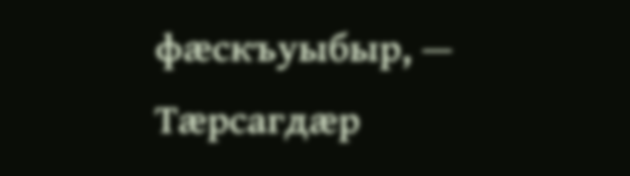фæскъуыбыр, — Тæрсагдæр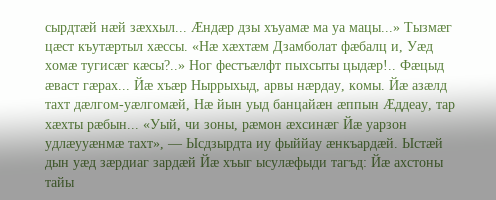сырдтæй нæй зæххыл... Æндæр дзы хъуамæ ма уа мацы...» Тызмæг цæст къутæртыл хæссы. «Нæ хæхтæм Дзамболат фæбалц и, Уæд хомæ тугисæг кæсы?..» Ног фестъæлфт пыхсыты цыдæр!.. Фæцыд æваст гæрах... Йæ хъæр Ныррыхыд, арвы нæрдау, комы. Йæ азæлд тахт дæлгом-уæлгомæй, Нæ йын уыд банцайæн æппын Æддеау, тар хæхты рæбын... «Уый, чи зоны, рæмон æхсинæг Йæ уарзон удлæууæнмæ тахт», — Ысдзырдта иу фыййау æнкъардæй. Ыстæй дын уæд зæрдиаг зардæй Йæ хъыг ысулæфыди тагъд: Йæ ахстоны тайы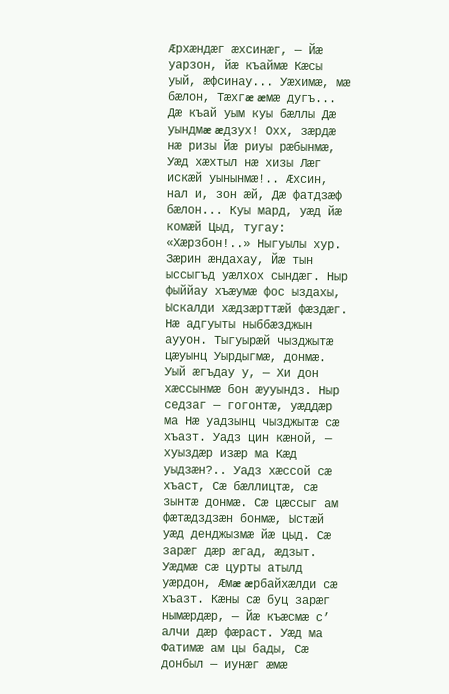Æрхæндæг æхсинæг, — Йæ уарзон, йæ къаймæ Кæсы уый, æфсинау... Уæхимæ, мæ бæлон, Тæхгæ æмæ дугъ... Дæ къай уым куы бæллы Дæ уындмæ æдзух! Охх, зæрдæ нæ ризы Йæ риуы рæбынмæ, Уæд хæхтыл нæ хизы Лæг искæй уынынмæ!.. Æхсин, нал и, зон æй, Дæ фатдзæф бæлон... Куы мард, уæд йæ комæй Цыд, тугау: «Хæрзбон!..» Ныгуылы хур. Зæрин æндахау, Йæ тын ыссыгъд уæлхох сындæг. Ныр фыййау хъæумæ фос ыздахы, Ыскалди хæдзæрттæй фæздæг. Нæ адгуыты ныббæзджын аууон. Тыгуырæй чызджытæ цæуынц Уырдыгмæ, донмæ. Уый æгъдау у, — Хи дон хæссынмæ бон æууындз. Ныр седзаг — гогонтæ, уæддæр ма Нæ уадзынц чызджытæ сæ хъазт. Уадз цин кæной, — хуыздæр изæр ма Кæд уыдзæн?.. Уадз хæссой сæ хъаст, Сæ бæллицтæ, сæ зынтæ донмæ. Сæ цæссыг ам фæтæдздзæн бонмæ, Ыстæй уæд денджызмæ йæ цыд. Сæ зарæг дæр æгад, æдзыт. Уæдмæ сæ цурты атылд уæрдон, Æмæ æрбайхæлди сæ хъазт. Кæны сæ буц зарæг нымæрдæр, — Йæ къæсмæ с’ алчи дæр фæраст. Уæд ма Фатимæ ам цы бады, Сæ донбыл — иунæг æмæ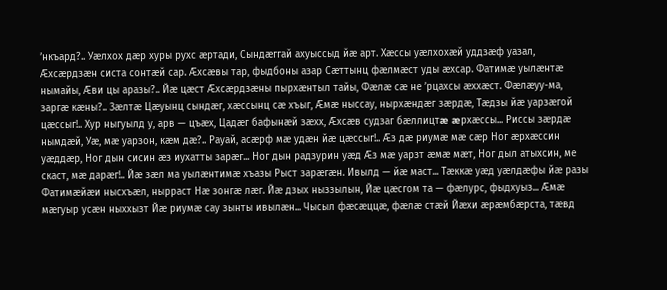’нкъард?.. Уæлхох дæр хуры рухс æртади, Сындæггай ахуыссыд йæ арт. Хæссы уæлхохæй уддзæф уазал, Æхсæрдзæн систа сонтæй сар. Æхсæвы тар, фыдбоны азар Сæттынц фæлмæст уды æхсар. Фатимæ уылæнтæ нымайы, Æви цы аразы?.. Йæ цæст Æхсæрдзæны пырхæнтыл тайы, Фæлæ сæ не ’рцахсы æххæст. Фæлæуу-ма, заргæ кæны?.. Зæлтæ Цæуынц сындæг, хæссынц сæ хъыг, Æмæ ныссау, нырхæндæг зæрдæ, Тæдзы йæ уарзæгой цæссыг!.. Хур ныгуылд у, арв — цъæх, Цадæг бафынæй зæхх, Æхсæв судзаг бæллицтæ æрхæссы... Риссы зæрдæ нымдæй, Уæ, мæ уарзон, кæм дæ?.. Рауай, асæрф мæ удæн йæ цæссыг!.. Æз дæ риумæ мæ сæр Ног æрхæссин уæддæр, Ног дын сисин æз иухатты зарæг... Ног дын радзурин уæд Æз мæ уарзт æмæ мæт, Ног дыл атыхсин, ме скаст, мæ дарæг!.. Йæ зæл ма уылæнтимæ хъазы Рыст зарæгæн. Ивылд — йæ маст... Тæккæ уæд уæлдæфы йæ разы Фатимæйæи нысхъæл, нырраст Нæ зонгæ лæг. Йæ дзых ныззылын, Йæ цæсгом та — фæлурс, фыдхуыз... Æмæ мæгуыр усæн ныххызт Йæ риумæ сау зынты ивылæн... Чысыл фæсæццæ, фæлæ стæй Йæхи æрæмбæрста, тæвд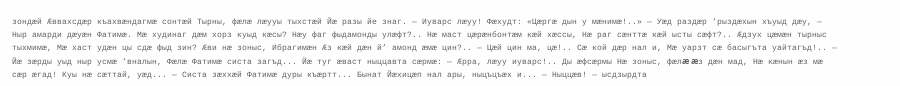зондæй Æввахсдæр къахвæндагмæ сонтæй Тырны, фæлæ лæууы тыхстæй Йæ разы йе знаг. — Иуварс лæуу! Фæхудт: «Цæргæ дын у мæнимæ!..» — Уæд раздæр ’рыздæхын хъуыд дæу, — Ныр амарди дæуæн Фатимæ. Мæ худинаг дæм хорз куыд кæсы? Нæу фаг фыдамонды улæфт?.. Нæ маст цæрæнбонтæм кæй хæссы, Нæ раг сæнттæ кæй ысты сæфт?.. Æдзух цæмæн тырныс тыхмимæ, Мæ хаст удæн цы сдæ фыд зин? Æви нæ зоныс, Ибрагимæн Æз кæй дæн й’ амонд æмæ цин?.. — Цæй цин ма, цæ!.. Сæ кой дæр нал и, Мæ уарзт сæ басыгъта уайтагъд!.. — Йæ зæрды уыд ныр усмæ ’вналын, Фæлæ Фатимæ систа загъд... Йæ туг æваст ныццавта сæрмæ: — Æрра, лæуу иуварс!.. Ды æфсæрмы Нæ зоныс, фæлæ æз дæн мад, Нæ кæнын æз мæ сæр æгад! Куы нæ сæттай, уæд... — Систа зæххæй Фатимæ дуры къæртт... Бынат Йæхицæп нал ары, ныцъцъæх и... — Ныццæв! — ысдзырдта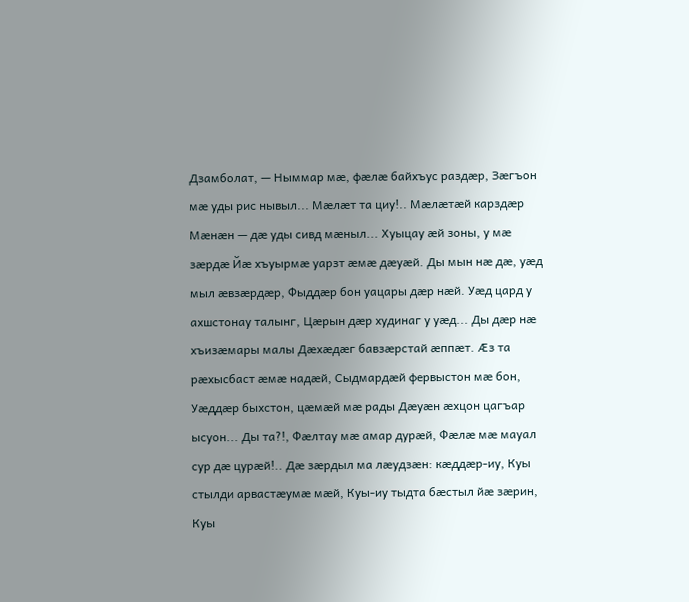Дзамболат, — Ныммар мæ, фæлæ байхъус раздæр, Зæгъон мæ уды рис нывыл... Мæлæт та циу!.. Мæлæтæй карздæр Мæнæн — дæ уды сивд мæныл... Хуыцау æй зоны, у мæ зæрдæ Йæ хъуырмæ уарзт æмæ дæуæй. Ды мын нæ дæ, уæд мыл æвзæрдæр, Фыддæр бон уацары дæр нæй. Уæд цард у ахшстонау талынг, Цæрын дæр худинаг у уæд... Ды дæр нæ хъизæмары малы Дæхæдæг бавзæрстай æппæт. Æз та рæхысбаст æмæ надæй, Сыдмардæй фервыстон мæ бон, Уæддæр быхстон, цæмæй мæ рады Дæуæн æхцон цагъар ысуон... Ды та?!, Фæлтау мæ амар дурæй, Фæлæ мæ мауал сур дæ цурæй!.. Дæ зæрдыл ма лæудзæн: кæддæр-иу, Куы стылди арвастæумæ мæй, Куы-иу тыдта бæстыл йæ зæрин, Куы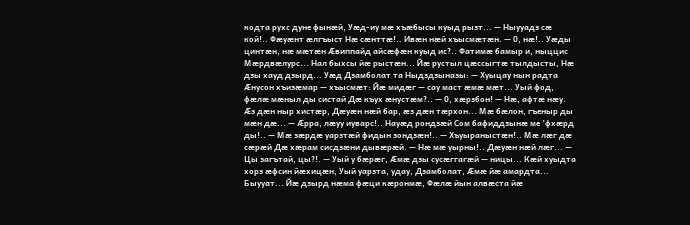кодта рухс дуне фынæй, Уæд-иу мæ хъæбысы куыд рызт... — Ныууадз сæ кой!.. Фæуæнт æлгъыст Нæ сæнттæ!.. Ивæн нæй хъысмæтæн. — 0, нæ!.. Уæды цинтæн, нæ мæтæн Æвиппайд айсæфæн куыд ис?.. Фатимæ бамыр и, ныццис Мæрдвæлурс... Нал быхсы йæ рыстæн... Йæ рустыл цæссыгтæ тылдысты, Нæ дзы хауд дзырд... Уæд Дзамболат та Ныдздзыназы: — Хуыцау нын радта Æнусон хъизæмар — хъысмæт: Йæ мидæг — сау маст æмæ мæт... Уый фод, фæлæ мæныл ды систай Дæ къух æнустæм?.. — 0, хæрзбон! — Нæ, афтæ нæу. Æз дæн ныр хистæр, Дæуæн нæй бар, æз дæн тæрхон... Мæ бæлон, гъеныр ды мæн дæ... — Æрра, лæуу иуварс!.. Науæд рондзæй Сом бафиддзынæ ме ’фхæрд ды!.. — Мæ зæрдæ уарзтæй фидын зондзæн!.. — Хъуыраныстæн!.. Мæ лæг дæ сæрæй Дæ хæрам сисдзæни дывæрæй. — Нæ мæ уырны!.. Дæуæн нæй лæг... — Цы загътай, цы?!. — Уый у бæрæг, Æмæ дзы сусæггагæй — ницы... Кæй хуыдта хорз æфсин йæхицæн, Уый уарзта, удау, Дзамболат, Æмæ йæ амардта... Быууат... Йæ дзырд нæма фæци кæронмæ, Фæлæ йын алвæста йæ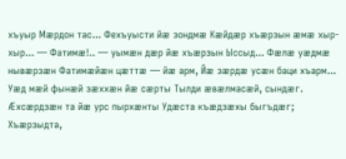хъуыр Мæрдон тас... Фехъуысти йæ зондмæ Кæйдæр хъæрзын æмæ хыр-хыр... — Фатимæ!.. — уымæн дæр йæ хъæрзын Ыссыд... Фæлæ уæдмæ нывæрзæн Фатимæйæн цæттæ — йæ арм, Йæ зæрдæ усæн баци хъарм... Уæд мæй фынæй зæххæн йæ сæрты Тылди æвæлмасæй, сындæг. Æхсæрдзæн та йæ урс пырхæнты Удæста къæдзæхы быгъдæг; Хъæрзыдта,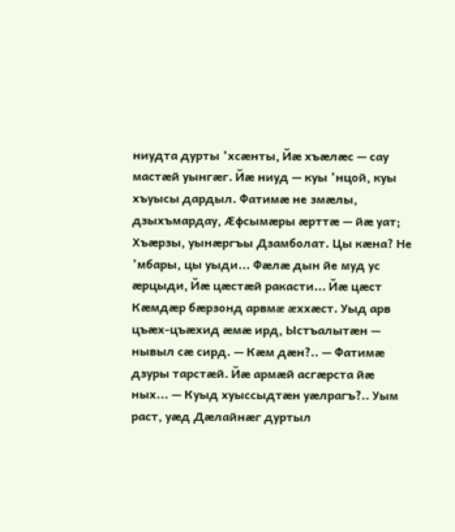ниудта дурты ’хсæнты, Йæ хъæлæс — сау мастæй уынгæг. Йæ ниуд — куы ’нцой, куы хъуысы дардыл. Фатимæ не змæлы, дзыхъмардау, Æфсымæры æрттæ — йæ уат; Хъæрзы, уынæргъы Дзамболат. Цы кæна? Не ’мбары, цы уыди... Фæлæ дын йе муд ус æрцыди, Йæ цæстæй ракасти... Йæ цæст Кæмдæр бæрзонд арвмæ æххæст. Уыд арв цъæх-цъæхид æмæ ирд, Ыстъалытæн — нывыл сæ сирд. — Кæм дæн?.. — Фатимæ дзуры тарстæй. Йæ армæй асгæрста йæ ных... — Куыд хуыссыдтæн уæлрагъ?.. Уым раст, уæд Дæлайнæг дуртыл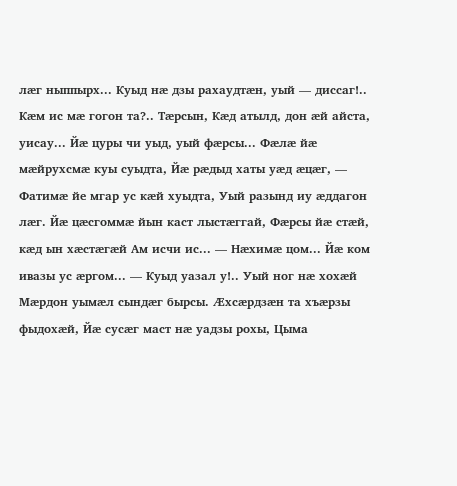лæг ныппырх... Куыд нæ дзы рахаудтæн, уый — диссаг!.. Кæм ис мæ гогон та?.. Тæрсын, Кæд атылд, дон æй айста, уисау... Йæ цуры чи уыд, уый фæрсы... Фæлæ йæ мæйрухсмæ куы суыдта, Йæ рæдыд хаты уæд æцæг, — Фатимæ йе мгар ус кæй хуыдта, Уый разынд иу æддагон лæг. Йæ цæсгоммæ йын каст лыстæггай, Фæрсы йæ стæй, кæд ын хæстæгæй Ам исчи ис... — Нæхимæ цом... Йæ ком ивазы ус æргом... — Куыд уазал у!.. Уый ног нæ хохæй Мæрдон уымæл сындæг бырсы. Æхсæрдзæн та хъæрзы фыдохæй, Йæ сусæг маст нæ уадзы рохы, Цыма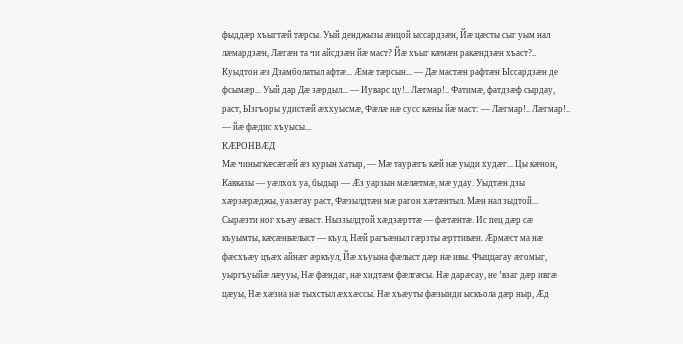фыддæр хъыгтæй тæрсы. Уый денджызы æнцой ыссардзæн, Йæ цæсты сыг уым нал лæмардзæн, Лæгæн та чи айсдзæн йæ маст? Йæ хъыг кæмæн ракæндзæн хъаст?.. Куыдтон æз Дзамболатыл афтæ... Æмæ тæрсын... — Дæ мастæн рафтæн Ыссардзæн де фсымæр... Уый дар Дæ зæрдыл... — Иуварс цу!.. Лæгмар!.. Фатимæ, фатдзæф сырдау, раст, Ызгъоры удистæй æххуысмæ, Фæлæ нæ сусс кæны йæ маст: — Лæгмар!.. Лæгмар!.. — йæ фæдис хъуысы...
КÆРОНВÆД
Мæ чиныгкæсæгæй æз курын хатыр, — Мæ таурæгъ кæй нæ уыди худæг... Цы кæнон, Кавказы — уæлхох уа, быдыр — Æз уарзын мæлæтмæ, мæ удау. Уыдтæн дзы хæрзæрæджы, уазæгау раст, Фæзылдтæн мæ рагон хæтæнтыл. Мæн нал зыдтой... Сырæзти ног хъæу æваст. Ныззылдтой хæдзæрттæ — фæтæнтæ. Ис пец дæр сæ къуымты, кæсæнвæлыст — къул, Нæй рагъæныл гæрзты æрттивæн. Æрмæст ма нæ фæсхъæу цъæх айнæг æркъул, Йæ хъуына фæлыст дæр нæ ивы. Фыццагау æгомыг, уыргъуыйæ лæууы, Нæ фæндаг, нæ хидтæм фæлгæсы. Нæ дарæсау, не ’взаг дæр ивгæ цæуы, Нæ хæзна нæ тыхстыл æххæссы. Нæ хъæуты фæзынди ыскъола дæр ныр, Æд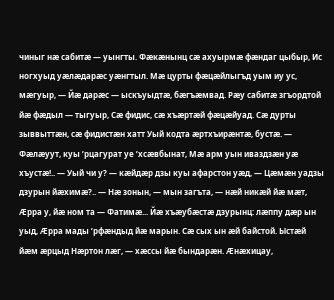чиныг нæ сабитæ — уынгты. Фæкæнынц сæ ахуырмæ фæндаг цыбыр, Ис ногхуыд уæлæдарæс уæнгтыл. Мæ цурты фæцæйлыгъд уым иу ус, мæгуыр, — Йæ дарæс — ыскъуыдтæ, бæгъæмвад. Рæу сабитæ згъордтой йæ фæдыл — тыгуыр, Сæ фидис, сæ хъæртæй фæцæйуад. Сæ дурты зыввыттæн, сæ фидистæн хатт Уый кодта æртхъирæнтæ, бустæ. — Фæлæуут, куы ’рцагурат уе ’хсæвбынат, Мæ арм уын иваздзæн уæ хъустæ!.. — Уый чи у? — кæйдæр дзы куы афарстон уæд, — Цæмæн уадзы дзурын йæхимæ?.. — Нæ зонын, — мын загъта, — нæй никæй йæ мæт, Æрра у, йæ ном та — Фатимæ... Йæ хъæубæстæ дзурынц: лæппу дæр ын уыд, Æрра мады ’рфæндыд йæ марын. Сæ сых ын æй байстой. Ыстæй йæм æрцыд Нæртон лæг, — хæссы йæ бындарæн. Æнæхицау,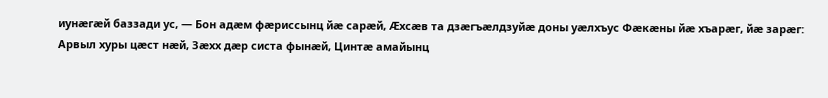иунæгæй баззади ус, — Бон адæм фæриссынц йæ сарæй, Æхсæв та дзæгъæлдзуйæ доны уæлхъус Фæкæны йæ хъарæг, йæ зарæг: Арвыл хуры цæст нæй, Зæхх дæр систа фынæй, Цинтæ амайынц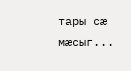тары сæ мæсыг...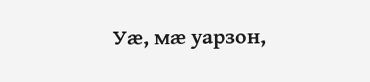Уæ, мæ уарзон,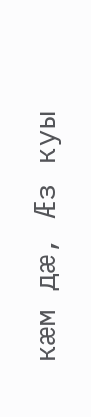кæм дæ, Æз куы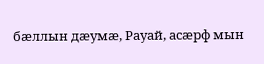бæллын дæумæ, Рауай, асæрф мын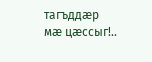тагъддæр мæ цæссыг!..